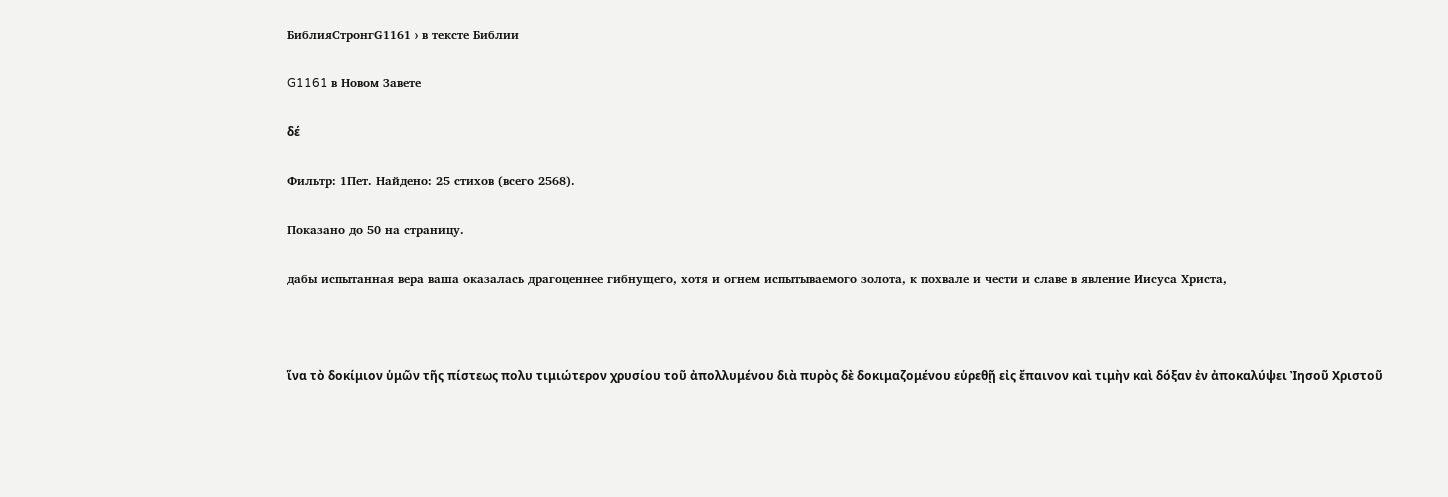БиблияСтронгG1161 › в тексте Библии

G1161 в Новом Завете

δέ

Фильтр: 1Пет. Найдено: 25 стихов (всего 2568).

Показано до 50 на страницу.

дабы испытанная вера ваша оказалась драгоценнее гибнущего, хотя и огнем испытываемого золота, к похвале и чести и славе в явление Иисуса Христа,



ἵνα τὸ δοκίμιον ὑμῶν τῆς πίστεως πολυ τιμιώτερον χρυσίου τοῦ ἀπολλυμένου διὰ πυρὸς δὲ δοκιμαζομένου εὑρεθῇ εἰς ἔπαινον καὶ τιμὴν καὶ δόξαν ἐν ἀποκαλύψει Ἰησοῦ Χριστοῦ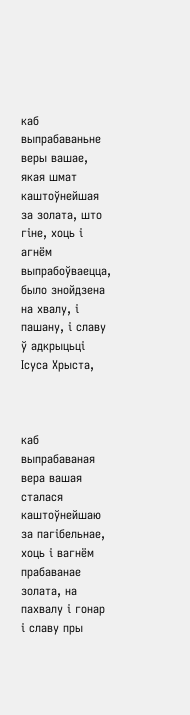каб выпрабаваньне веры вашае, якая шмат каштоўнейшая за золата, што гіне, хоць і агнём выпрабоўваецца, было знойдзена на хвалу, і пашану, і славу ў адкрыцьці Ісуса Хрыста,



каб выпрабаваная вера вашая сталася каштоўнейшаю за пагібельнае, хоць і вагнём прабаванае золата, на пахвалу і гонар і славу пры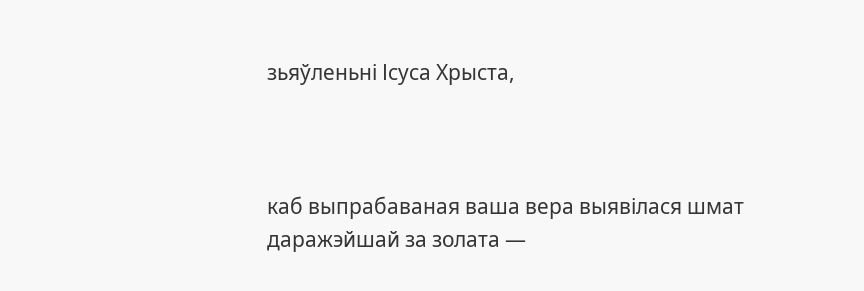зьяўленьні Ісуса Хрыста,



каб выпрабаваная ваша вера выявілася шмат даражэйшай за золата —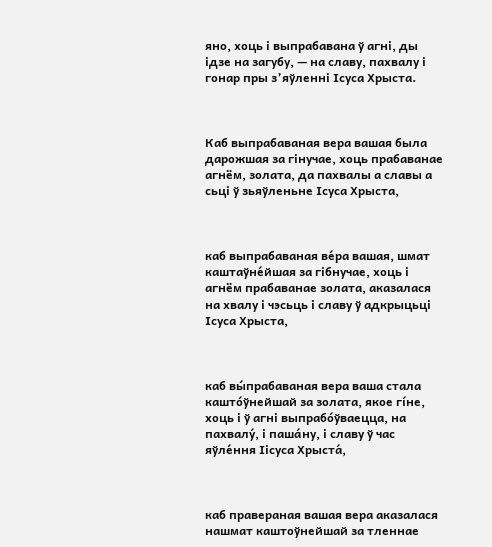яно, хоць і выпрабавана ў агні, ды ідзе на загубу, — на славу, пахвалу і гонар пры з’яўленні Ісуса Хрыста.



Каб выпрабаваная вера вашая была дарожшая за гінучае, хоць прабаванае агнём, золата, да пахвалы а славы а сьці ў зьяўленьне Ісуса Хрыста,



каб выпрабаваная ве́ра вашая, шмат каштаўне́йшая за гібнучае, хоць і агнём прабаванае золата, аказалася на хвалу і чэсьць і славу ў адкрыцьці Ісуса Хрыста,



каб вы́прабаваная вера ваша стала кашто́ўнейшай за золата, якое гíне, хоць і ў агні выпрабо́ўваецца, на пахвалу́, і паша́ну, і славу ў час яўле́ння Іісуса Хрыста́,



каб правераная вашая вера аказалася нашмат каштоўнейшай за тленнае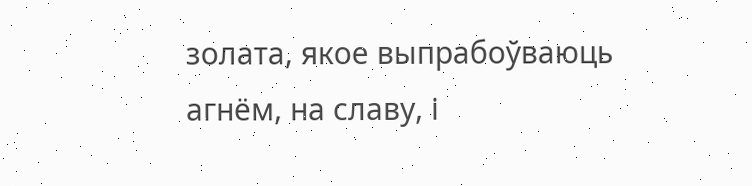золата, якое выпрабоўваюць агнём, на славу, і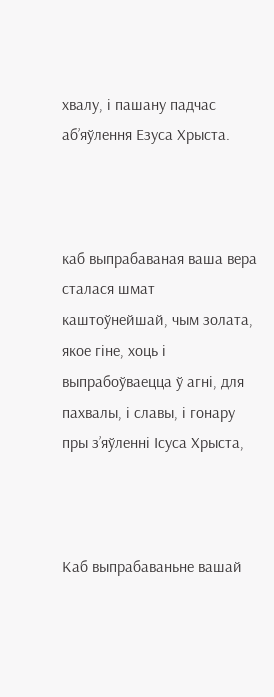хвалу, і пашану падчас аб’яўлення Езуса Хрыста.



каб выпрабаваная ваша вера сталася шмат каштоўнейшай, чым золата, якое гіне, хоць і выпрабоўваецца ў агні, для пахвалы, і славы, і гонару пры з’яўленні Ісуса Хрыста,



Каб выпрабаваньне вашай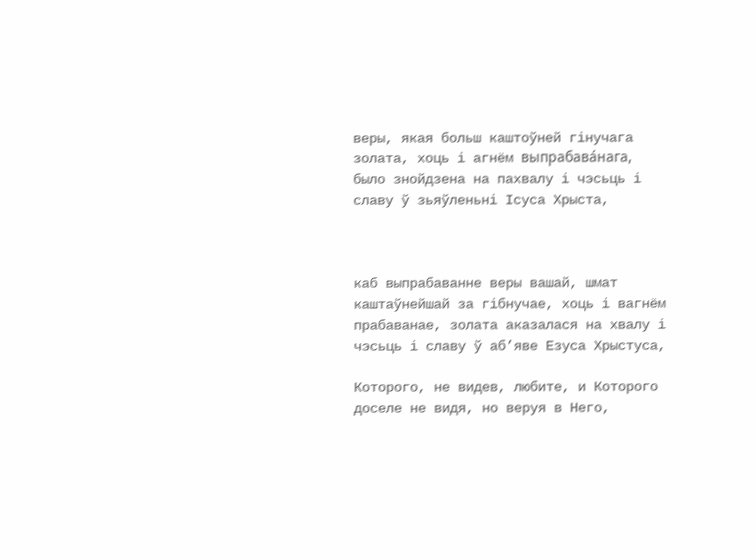веры, якая больш каштоўней гінучага золата, хоць і агнём выпрабава́нага, было знойдзена на пахвалу і чэсьць і славу ў зьяўленьні Ісуса Хрыста,



каб выпрабаванне веры вашай, шмат каштаўнейшай за гібнучае, хоць і вагнём прабаванае, золата аказалася на хвалу і чэсьць і славу ў аб’яве Езуса Хрыстуса,

Которого, не видев, любите, и Которого доселе не видя, но веруя в Него,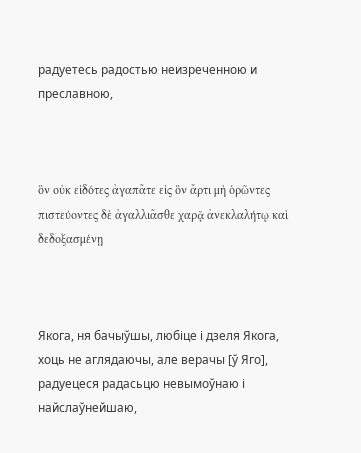радуетесь радостью неизреченною и преславною,



ὃν οὐκ εἰδότες ἀγαπᾶτε εἰς ὃν ἄρτι μὴ ὁρῶντες πιστεύοντες δὲ ἀγαλλιᾶσθε χαρᾷ ἀνεκλαλήτῳ καὶ δεδοξασμένῃ



Якога, ня бачыўшы, любіце і дзеля Якога, хоць не аглядаючы, але верачы [ў Яго], радуецеся радасьцю невымоўнаю і найслаўнейшаю,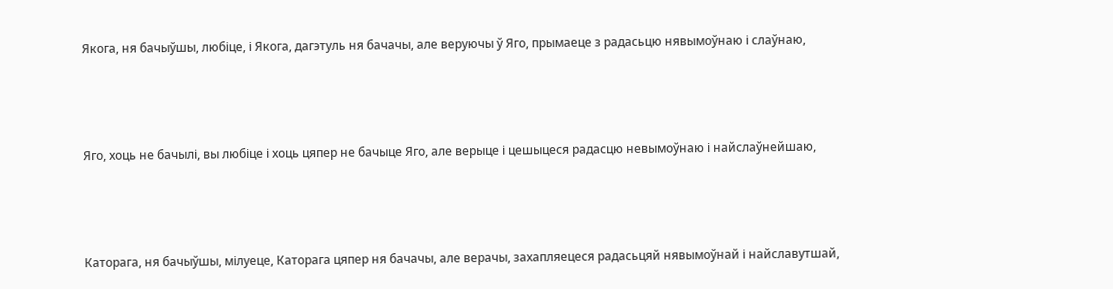Якога, ня бачыўшы, любіце, і Якога, дагэтуль ня бачачы, але веруючы ў Яго, прымаеце з радасьцю нявымоўнаю і слаўнаю,



Яго, хоць не бачылі, вы любіце і хоць цяпер не бачыце Яго, але верыце і цешыцеся радасцю невымоўнаю і найслаўнейшаю,



Каторага, ня бачыўшы, мілуеце, Каторага цяпер ня бачачы, але верачы, захапляецеся радасьцяй нявымоўнай і найславутшай,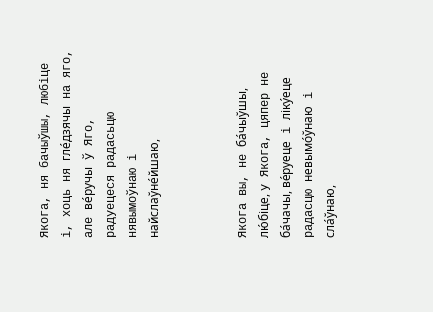Якога, ня бачыўшы, любіце і, хоць ня гле́дзячы на яго, але ве́ручы ў Яго, радуецеся радасьцю нявымоўнаю і найслаўне́йшаю,



Якога вы, не ба́чыўшы, лю́біце, у Якога, цяпер не ба́чачы, ве́руеце і ліку́еце радасцю невымо́ўнаю і сла́ўнаю,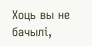Хоць вы не бачылі,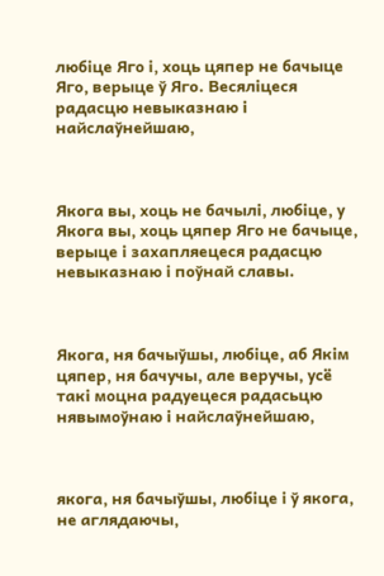любіце Яго і, хоць цяпер не бачыце Яго, верыце ў Яго. Весяліцеся радасцю невыказнаю і найслаўнейшаю,



Якога вы, хоць не бачылі, любіце, у Якога вы, хоць цяпер Яго не бачыце, верыце і захапляецеся радасцю невыказнаю і поўнай славы.



Якога, ня бачыўшы, любіце, аб Якім цяпер, ня бачучы, але веручы, усё такі моцна радуецеся радасьцю нявымоўнаю і найслаўнейшаю,



якога, ня бачыўшы, любіце і ў якога, не аглядаючы,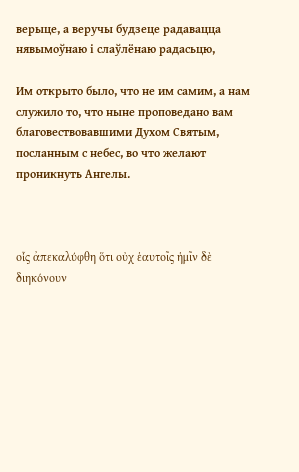верыце, а веручы будзеце радавацца нявымоўнаю і слаўлёнаю радасьцю,

Им открыто было, что не им самим, а нам служило то, что ныне проповедано вам благовествовавшими Духом Святым, посланным с небес, во что желают проникнуть Ангелы.



οἷς ἀπεκαλύφθη ὅτι οὐχ ἑαυτοῖς ἡμῖν δὲ διηκόνουν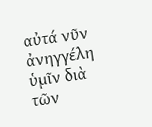αὐτά νῦν ἀνηγγέλη ὑμῖν διὰ τῶν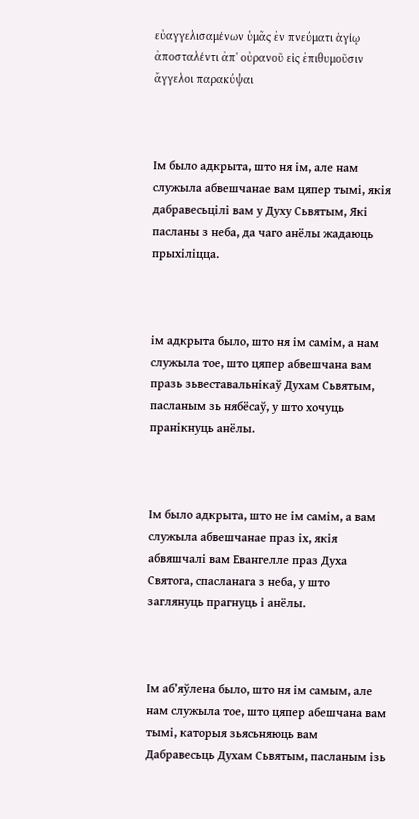εὐαγγελισαμένων ὑμᾶς ἐν πνεύματι ἁγίῳ ἀποσταλέντι ἀπ' οὐρανοῦ εἰς ἐπιθυμοῦσιν ἄγγελοι παρακύψαι



Ім было адкрыта, што ня ім, але нам служыла абвешчанае вам цяпер тымі, якія дабравесьцілі вам у Духу Сьвятым, Які пасланы з неба, да чаго анёлы жадаюць прыхіліцца.



ім адкрыта было, што ня ім самім, а нам служыла тое, што цяпер абвешчана вам празь зьвеставальнікаў Духам Сьвятым, пасланым зь нябёсаў, у што хочуць пранікнуць анёлы.



Ім было адкрыта, што не ім самім, а вам служыла абвешчанае праз іх, якія абвяшчалі вам Евангелле праз Духа Святога, спасланага з неба, у што заглянуць прагнуць і анёлы.



Ім аб’яўлена было, што ня ім самым, але нам служыла тое, што цяпер абешчана вам тымі, каторыя зьясьняюць вам Дабравесьць Духам Сьвятым, пасланым ізь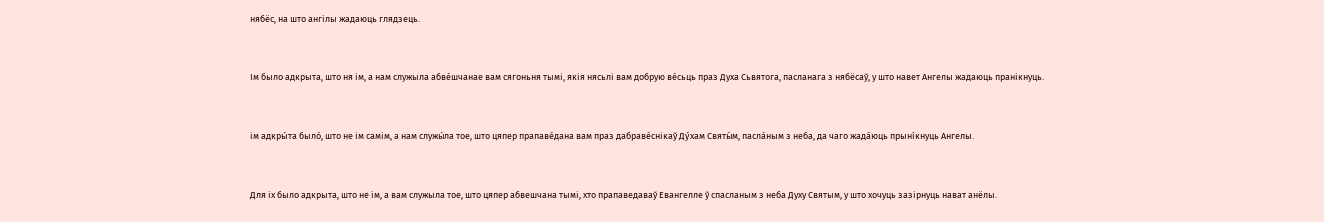нябёс, на што ангілы жадаюць глядзець.



Ім было адкрыта, што ня ім, а нам служыла абве́шчанае вам сягоньня тымі, якія нясьлі вам добрую ве́сьць праз Духа Сьвятога, пасланага з нябёсаў, у што навет Ангелы жадаюць пранікнуць.



ім адкры́та было́, што не ім самім, а нам служы́ла тое, што цяпер прапаве́дана вам праз дабраве́снікаў Ду́хам Святы́м, пасла́ным з неба, да чаго жада́юць прынíкнуць Ангелы.



Для іх было адкрыта, што не ім, а вам служыла тое, што цяпер абвешчана тымі, хто прапаведаваў Евангелле ў спасланым з неба Духу Святым, у што хочуць зазірнуць нават анёлы.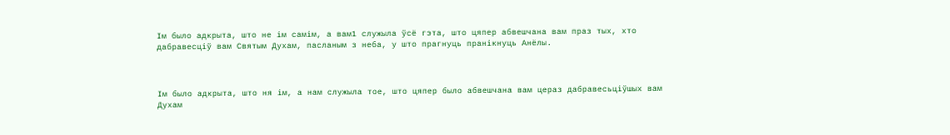Ім было адкрыта, што не ім самім, а вам1 служыла ўсё гэта, што цяпер абвешчана вам праз тых, хто дабравесціў вам Святым Духам, пасланым з неба, у што прагнуць пранікнуць Анёлы.



Ім было адкрыта, што ня ім, а нам служыла тое, што цяпер было абвешчана вам цераз дабравесьціўшых вам Духам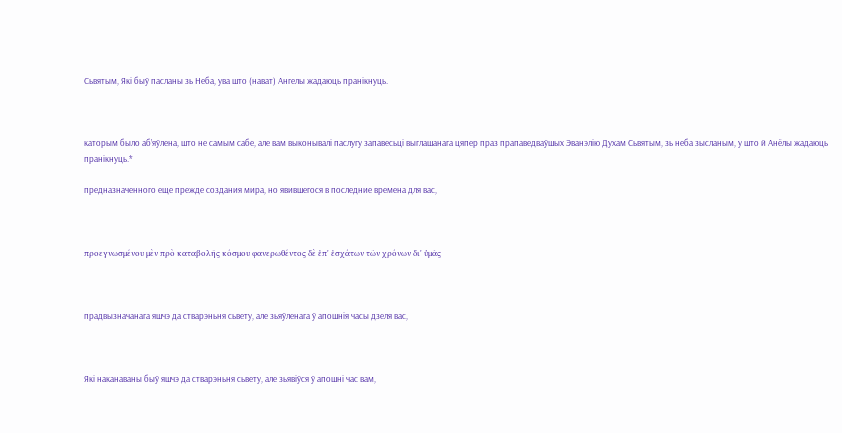Сьвятым, Які быў пасланы зь Неба, ува што (нават) Ангелы жадаюць пранікнуць.



каторым было аб’яўлена, што не самым сабе, але вам выконывалі паслугу запавесьці выглашанага цяпер праз прапаведваўшых Эванэлію Духам Сьвятым, зь неба зысланым, у што й Анёлы жадаюць пранікнуць.*

предназначенного еще прежде создания мира, но явившегося в последние времена для вас,



προεγνωσμένου μὲν πρὸ καταβολῆς κόσμου φανερωθέντος δὲ ἐπ' ἐσχάτων τῶν χρόνων δι' ὑμᾶς



прадвызначанага яшчэ да стварэньня сьвету, але зьяўленага ў апошнія часы дзеля вас,



Які наканаваны быў яшчэ да стварэньня сьвету, але зьявіўся ў апошні час вам,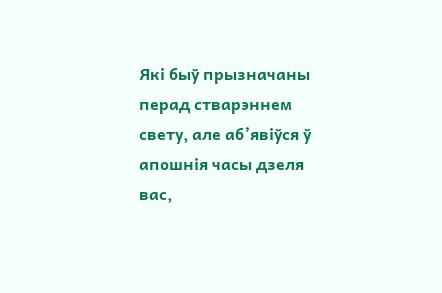Які быў прызначаны перад стварэннем свету, але аб’явіўся ў апошнія часы дзеля вас,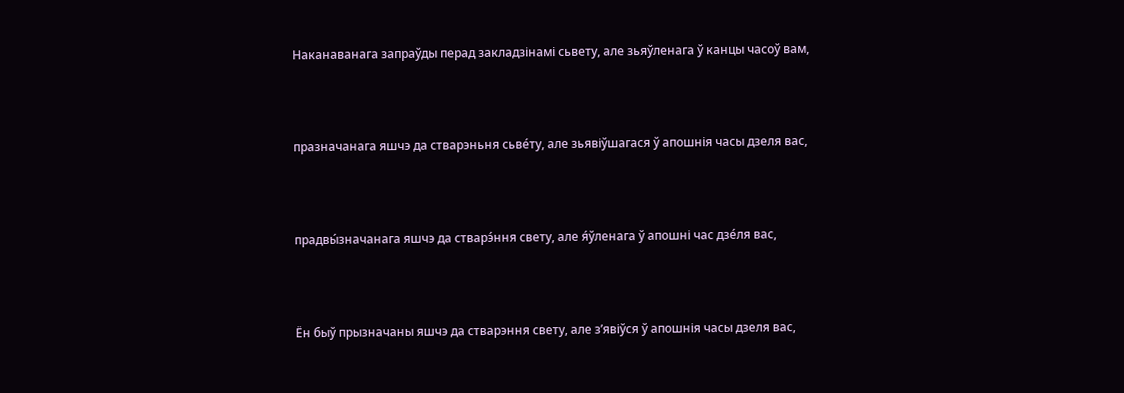Наканаванага запраўды перад закладзінамі сьвету, але зьяўленага ў канцы часоў вам,



празначанага яшчэ да стварэньня сьве́ту, але зьявіўшагася ў апошнія часы дзеля вас,



прадвы́значанага яшчэ да стварэ́ння свету, але я́ўленага ў апошні час дзе́ля вас,



Ён быў прызначаны яшчэ да стварэння свету, але з’явіўся ў апошнія часы дзеля вас,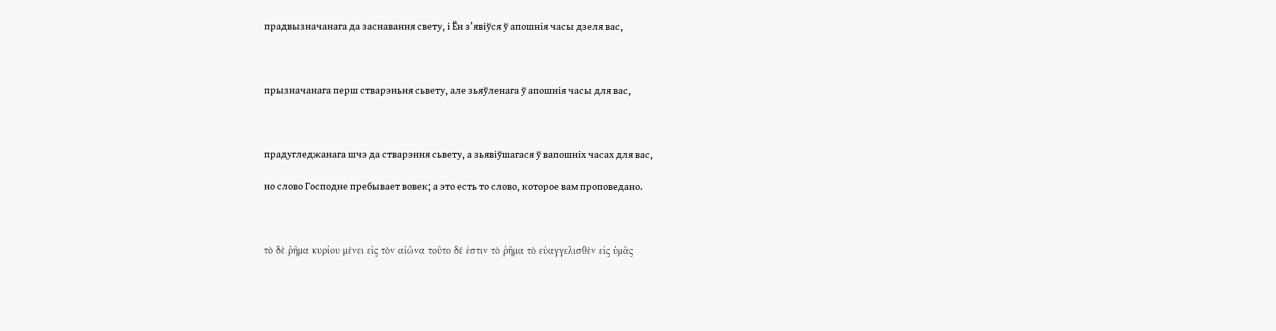прадвызначанага да заснавання свету, і Ён з’явіўся ў апошнія часы дзеля вас,



прызначанага перш стварэньня сьвету, але зьяўленага ў апошнія часы для вас,



прадугледжанага шчэ да стварэння сьвету, а зьявіўшагася ў вапошніх часах для вас,

но слово Господне пребывает вовек; а это есть то слово, которое вам проповедано.



τὸ δὲ ῥῆμα κυρίου μένει εἰς τὸν αἰῶνα τοῦτο δέ ἐστιν τὸ ῥῆμα τὸ εὐαγγελισθὲν εἰς ὑμᾶς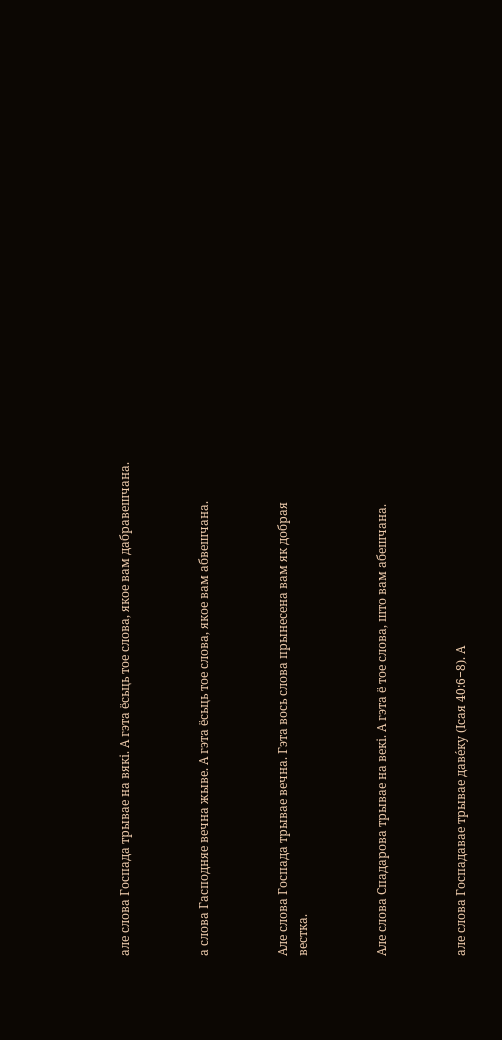але слова Госпада трывае на вякі. А гэта ёсьць тое слова, якое вам дабравешчана.



а слова Гасподняе вечна жыве. А гэта ёсьць тое слова, якое вам абвешчана.



Але слова Госпада трывае вечна. Гэта вось слова прынесена вам як добрая вестка.



Але слова Спадарова трывае на векі. А гэта ё тое слова, што вам абешчана.



але слова Госпадавае трывае даве́ку (Ісая 40:6−8). А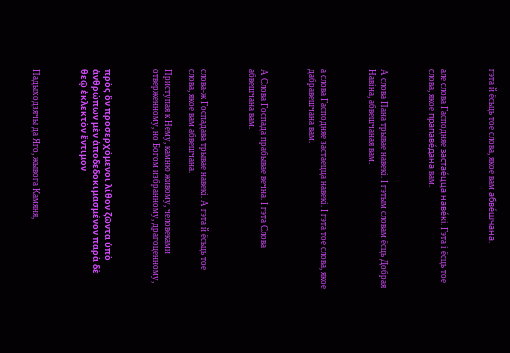гэта й ёсьць тое слова, якое вам абве́шчана.



але слова Гасподняе застае́цца наве́кі. Гэта і ёсць тое слова, якое прапаве́дана вам.



А слова Пана трывае навекі. І гэтым словам ёсць Добрая Навіна, абвешчаная вам.



а слова Гасподняе застаецца навекі. І гэта тое слова, якое дабравешчана вам.



А Слова Госпада прабывае вечна. І гэта Слова абвешчана вам.



слова-ж Госпадава трывае навекі. А гэта й ёсьць тое слова, якое вам абвешчана.

Приступая к Нему, камню живому, человеками отверженному, но Богом избранному, драгоценному,



πρὸς ὃν προσερχόμενοι λίθον ζῶντα ὑπὸ ἀνθρώπων μὲν ἀποδεδοκιμασμένον παρὰ δὲ θεῷ ἐκλεκτὸν ἔντιμον



Падыходзячы да Яго, жывога Камяня,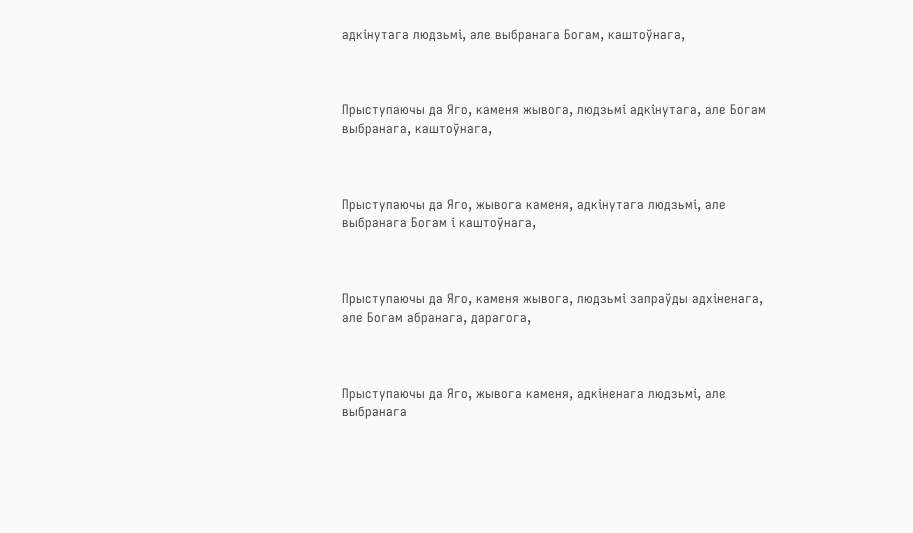адкінутага людзьмі, але выбранага Богам, каштоўнага,



Прыступаючы да Яго, каменя жывога, людзьмі адкінутага, але Богам выбранага, каштоўнага,



Прыступаючы да Яго, жывога каменя, адкінутага людзьмі, але выбранага Богам і каштоўнага,



Прыступаючы да Яго, каменя жывога, людзьмі запраўды адхіненага, але Богам абранага, дарагога,



Прыступаючы да Яго, жывога каменя, адкіненага людзьмі, але выбранага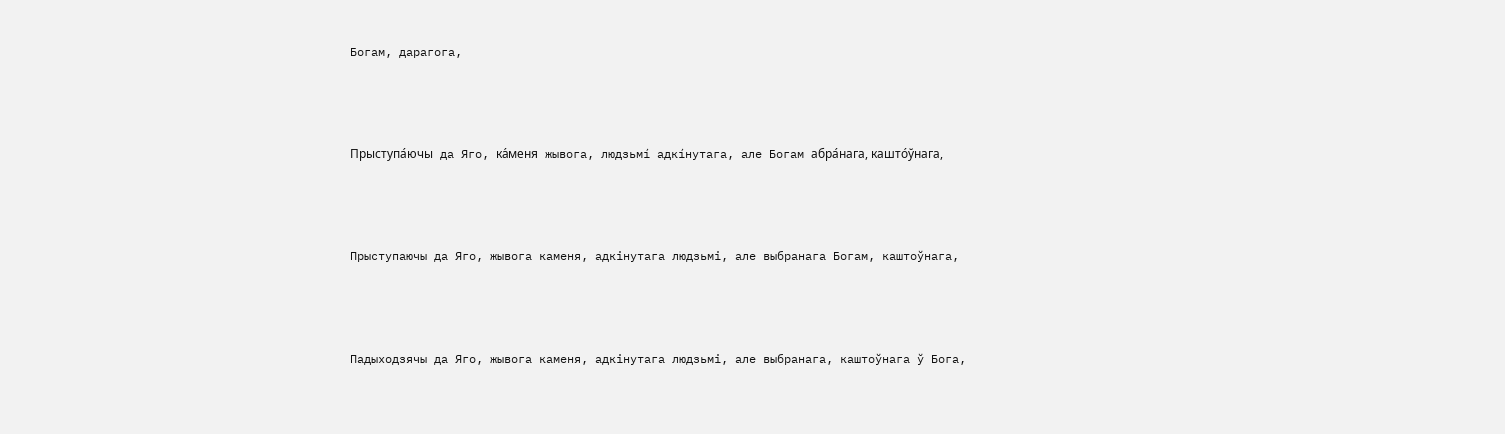Богам, дарагога,



Прыступа́ючы да Яго, ка́меня жывога, людзьмí адкíнутага, але Богам абра́нага, кашто́ўнага,



Прыступаючы да Яго, жывога каменя, адкінутага людзьмі, але выбранага Богам, каштоўнага,



Падыходзячы да Яго, жывога каменя, адкінутага людзьмі, але выбранага, каштоўнага ў Бога,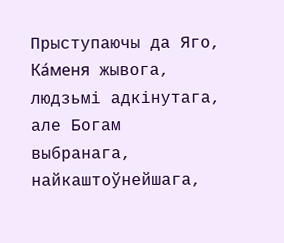Прыступаючы да Яго, Ка́меня жывога, людзьмі адкінутага, але Богам выбранага, найкаштоўнейшага,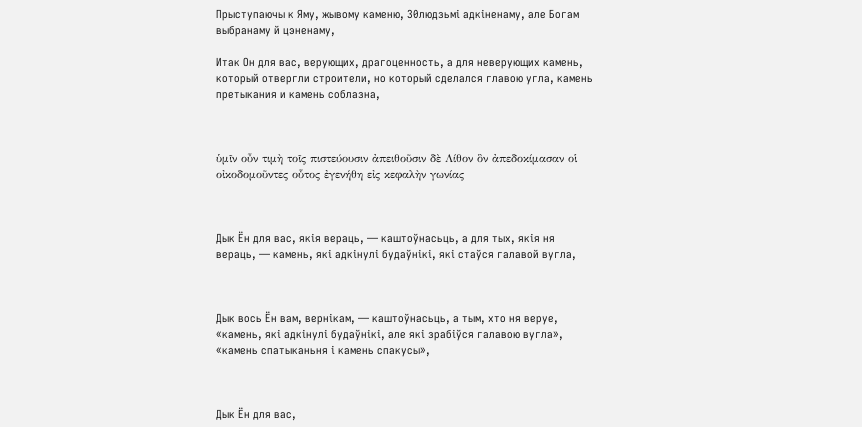Прыступаючы к Яму, жывому каменю, 30людзьмі адкіненаму, але Богам выбранаму й цэненаму,

Итак Он для вас, верующих, драгоценность, а для неверующих камень, который отвергли строители, но который сделался главою угла, камень претыкания и камень соблазна,



ὑμῖν οὖν τιμὴ τοῖς πιστεύουσιν ἀπειθοῦσιν δὲ Λίθον ὃν ἀπεδοκίμασαν οἱ οἰκοδομοῦντες οὗτος ἐγενήθη εἰς κεφαλὴν γωνίας



Дык Ён для вас, якія вераць, — каштоўнасьць, а для тых, якія ня вераць, — камень, які адкінулі будаўнікі, які стаўся галавой вугла,



Дык вось Ён вам, вернікам, — каштоўнасьць, а тым, хто ня веруе, «камень, які адкінулі будаўнікі, але які зрабіўся галавою вугла», «камень спатыканьня і камень спакусы»,



Дык Ён для вас,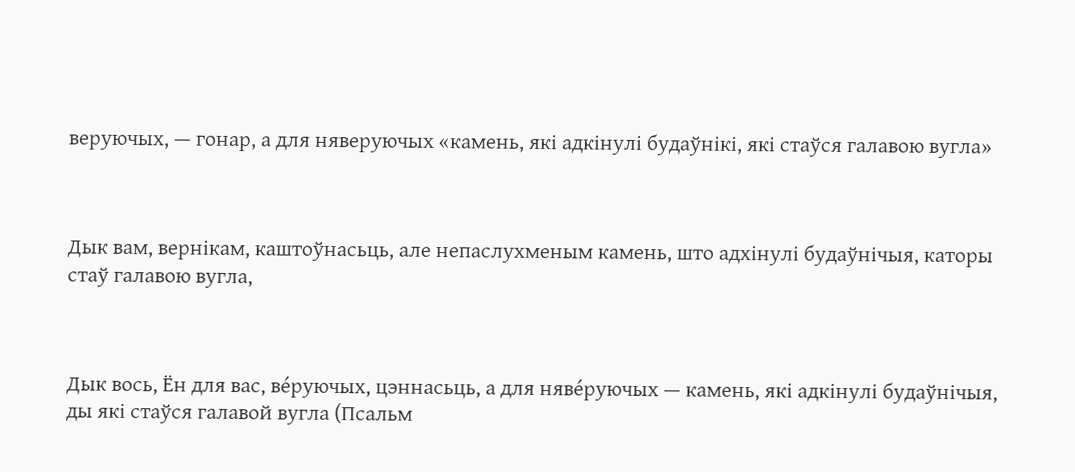веруючых, — гонар, а для няверуючых «камень, які адкінулі будаўнікі, які стаўся галавою вугла»



Дык вам, вернікам, каштоўнасьць, але непаслухменым камень, што адхінулі будаўнічыя, каторы стаў галавою вугла,



Дык вось, Ён для вас, ве́руючых, цэннасьць, а для няве́руючых — камень, які адкінулі будаўнічыя, ды які стаўся галавой вугла (Псальм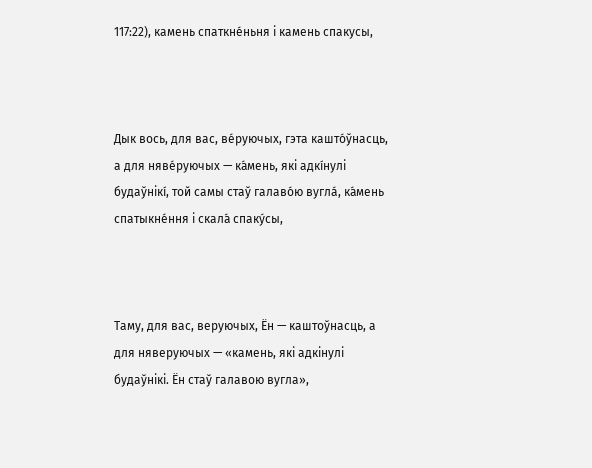117:22), камень спаткне́ньня і камень спакусы,



Дык вось, для вас, ве́руючых, гэта кашто́ўнасць, а для няве́руючых — ка́мень, які адкíнулі будаўнікí, той самы стаў галаво́ю вугла́, ка́мень спатыкне́ння і скала́ спаку́сы,



Таму, для вас, веруючых, Ён — каштоўнасць, а для няверуючых — «камень, які адкінулі будаўнікі. Ён стаў галавою вугла»,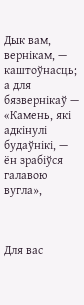Дык вам, вернікам, — каштоўнасць; а для бязвернікаў — «Камень, які адкінулі будаўнікі, — ён зрабіўся галавою вугла»,



Для вас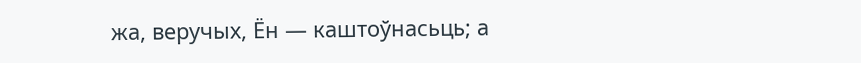жа, веручых, Ён — каштоўнасьць; а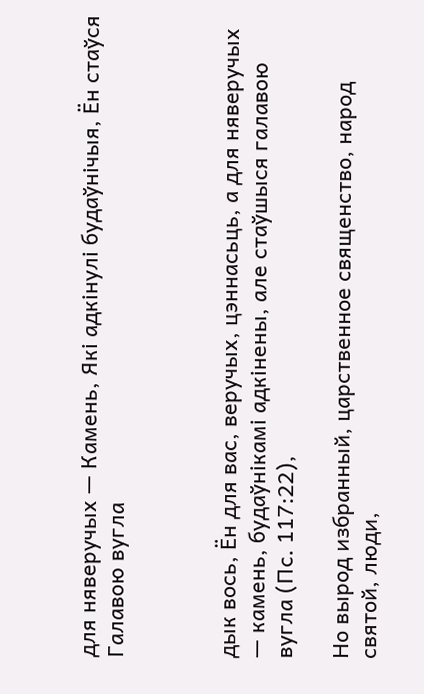для няверучых — Камень, Які адкінулі будаўнічыя, Ён стаўся Галавою вугла



дык вось, Ён для вас, веручых, цэннасьць, а для няверучых — камень, будаўнікамі адкінены, але стаўшыся галавою вугла (Пс. 117:22),

Но вырод избранный, царственное священство, народ святой, люди,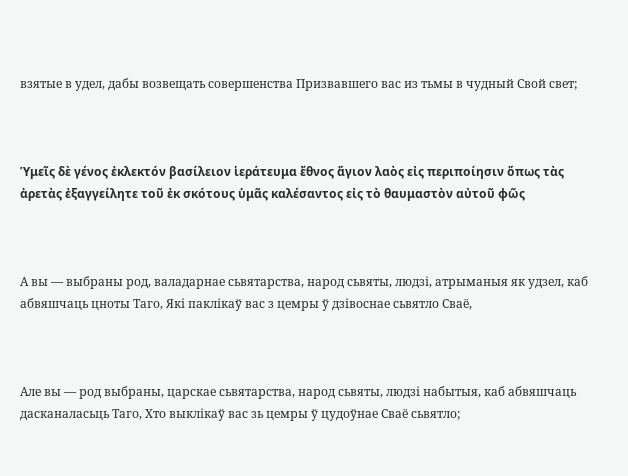взятые в удел, дабы возвещать совершенства Призвавшего вас из тьмы в чудный Свой свет;



Ὑμεῖς δὲ γένος ἐκλεκτόν βασίλειον ἱεράτευμα ἔθνος ἅγιον λαὸς εἰς περιποίησιν ὅπως τὰς ἀρετὰς ἐξαγγείλητε τοῦ ἐκ σκότους ὑμᾶς καλέσαντος εἰς τὸ θαυμαστὸν αὐτοῦ φῶς



А вы — выбраны род, валадарнае сьвятарства, народ сьвяты, людзі, атрыманыя як удзел, каб абвяшчаць цноты Таго, Які паклікаў вас з цемры ў дзівоснае сьвятло Сваё,



Але вы — род выбраны, царскае сьвятарства, народ сьвяты, людзі набытыя, каб абвяшчаць дасканаласьць Таго, Хто выклікаў вас зь цемры ў цудоўнае Сваё сьвятло;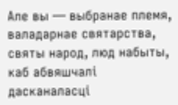Але вы — выбранае племя, валадарнае святарства, святы народ, люд набыты, каб абвяшчалі дасканаласці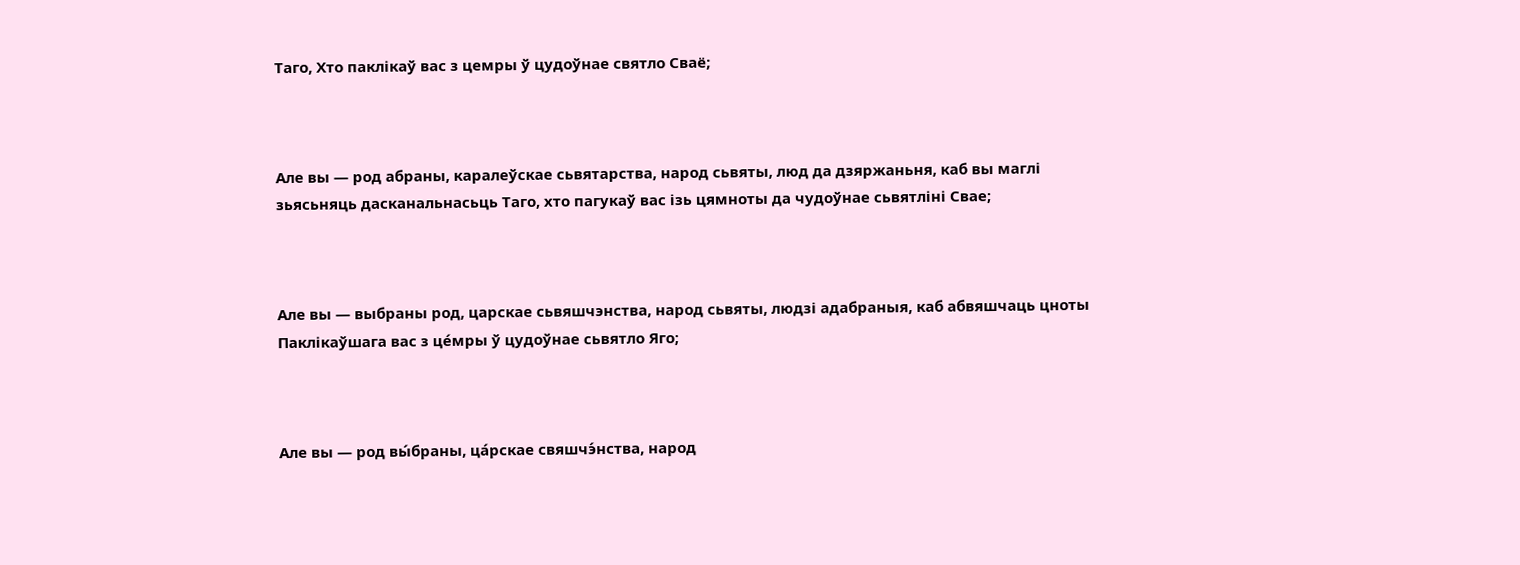Таго, Хто паклікаў вас з цемры ў цудоўнае святло Сваё;



Але вы — род абраны, каралеўскае сьвятарства, народ сьвяты, люд да дзяржаньня, каб вы маглі зьясьняць дасканальнасьць Таго, хто пагукаў вас ізь цямноты да чудоўнае сьвятліні Свае;



Але вы — выбраны род, царскае сьвяшчэнства, народ сьвяты, людзі адабраныя, каб абвяшчаць цноты Паклікаўшага вас з це́мры ў цудоўнае сьвятло Яго;



Але вы — род вы́браны, ца́рскае свяшчэ́нства, народ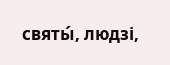святы́, людзі,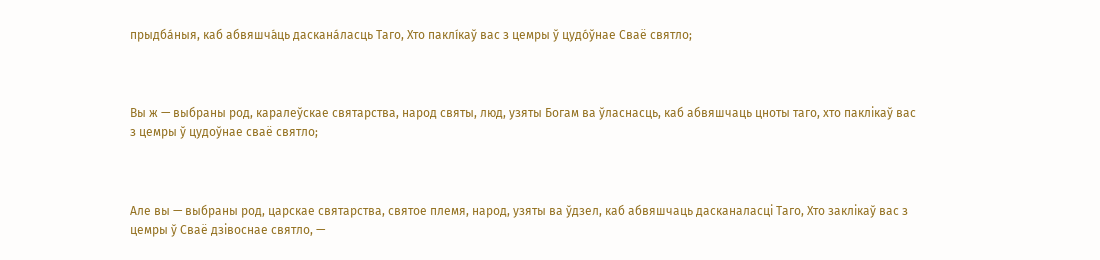прыдба́ныя, каб абвяшча́ць даскана́ласць Таго, Хто паклíкаў вас з цемры ў цудо́ўнае Сваё святло;



Вы ж — выбраны род, каралеўскае святарства, народ святы, люд, узяты Богам ва ўласнасць, каб абвяшчаць цноты таго, хто паклікаў вас з цемры ў цудоўнае сваё святло;



Але вы — выбраны род, царскае святарства, святое племя, народ, узяты ва ўдзел, каб абвяшчаць дасканаласці Таго, Хто заклікаў вас з цемры ў Сваё дзівоснае святло, —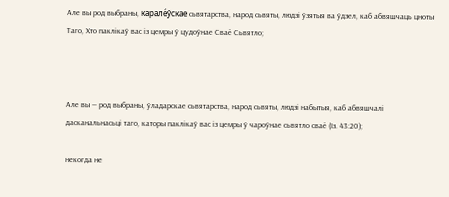Але вы род выбраны, карале́ўскае сьвятарства, народ сьвяты, людзі ўзятыя ва ўдзел, каб абвяшчаць цноты Таго, Хто паклікаў вас із цемры ў цудоўнае Сваё Сьвятло;



Але вы — род выбраны, ўладарскае сьвятарства, народ сьвяты, людзі набытыя, каб абвяшчалі дасканальнасьці таго, каторы паклікаў вас із цемры ў чароўнае сьвятло сваё (Із. 43:20);

некогда не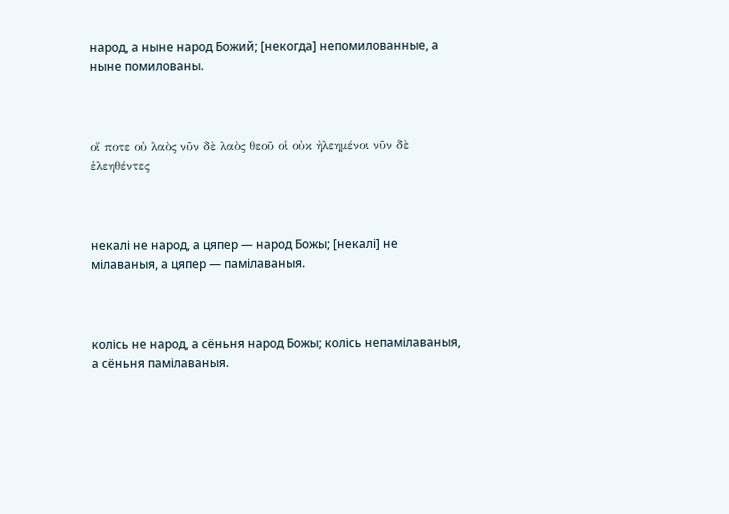народ, а ныне народ Божий; [некогда] непомилованные, а ныне помилованы.



οἵ ποτε οὐ λαὸς νῦν δὲ λαὸς θεοῦ οἱ οὐκ ἠλεημένοι νῦν δὲ ἐλεηθέντες



некалі не народ, а цяпер — народ Божы; [некалі] не мілаваныя, а цяпер — памілаваныя.



колісь не народ, а сёньня народ Божы; колісь непамілаваныя, а сёньня памілаваныя.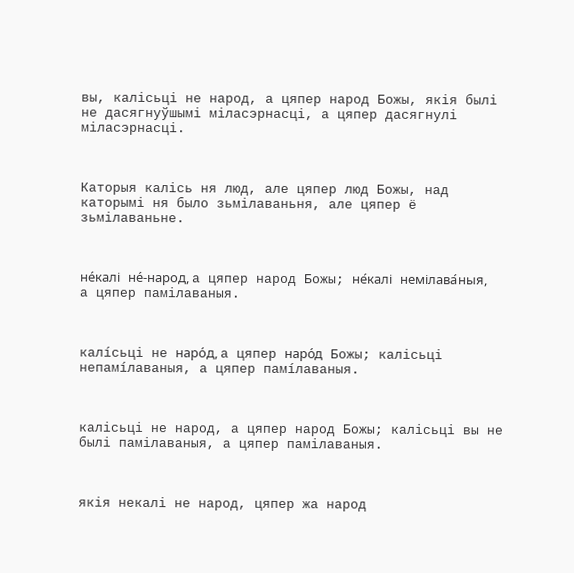вы, калісьці не народ, а цяпер народ Божы, якія былі не дасягнуўшымі міласэрнасці, а цяпер дасягнулі міласэрнасці.



Каторыя калісь ня люд, але цяпер люд Божы, над каторымі ня было зьмілаваньня, але цяпер ё зьмілаваньне.



не́калі не́-народ, а цяпер народ Божы; не́калі немілава́ныя, а цяпер памілаваныя.



калíсьці не наро́д, а цяпер наро́д Божы; калісьці непамíлаваныя, а цяпер памíлаваныя.



калісьці не народ, а цяпер народ Божы; калісьці вы не былі памілаваныя, а цяпер памілаваныя.



якія некалі не народ, цяпер жа народ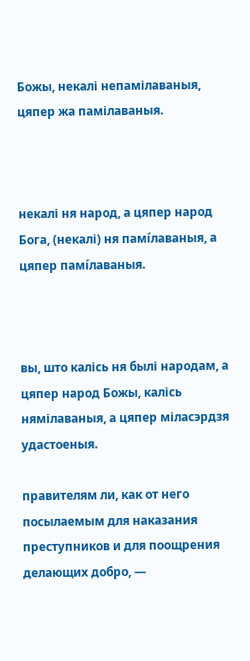Божы, некалі непамілаваныя, цяпер жа памілаваныя.



некалі ня народ, а цяпер народ Бога, (некалі) ня памíлаваныя, а цяпер памíлаваныя.



вы, што калісь ня былі народам, а цяпер народ Божы, калісь нямілаваныя, а цяпер міласэрдзя удастоеныя.

правителям ли, как от него посылаемым для наказания преступников и для поощрения делающих добро, —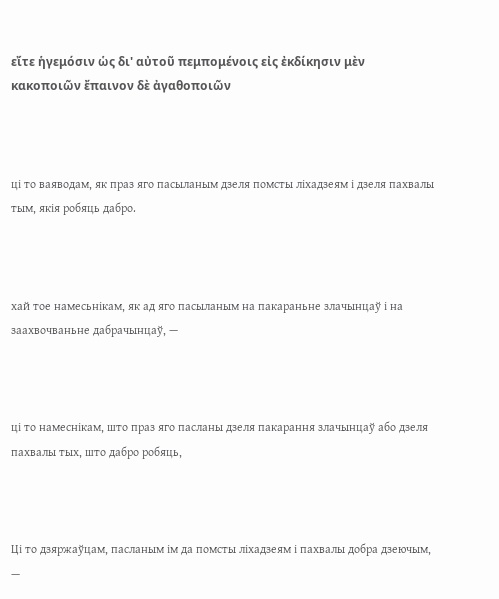εἴτε ἡγεμόσιν ὡς δι' αὐτοῦ πεμπομένοις εἰς ἐκδίκησιν μὲν κακοποιῶν ἔπαινον δὲ ἀγαθοποιῶν



ці то ваяводам, як праз яго пасыланым дзеля помсты ліхадзеям і дзеля пахвалы тым, якія робяць дабро.



хай тое намесьнікам, як ад яго пасыланым на пакараньне злачынцаў і на заахвочваньне дабрачынцаў, —



ці то намеснікам, што праз яго пасланы дзеля пакарання злачынцаў або дзеля пахвалы тых, што дабро робяць,



Ці то дзяржаўцам, пасланым ім да помсты ліхадзеям і пахвалы добра дзеючым, —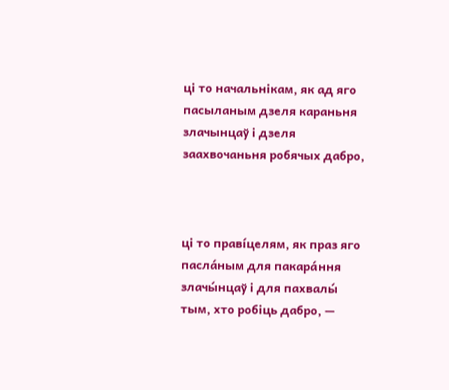ці то начальнікам, як ад яго пасыланым дзеля караньня злачынцаў і дзеля заахвочаньня робячых дабро,



ці то правíцелям, як праз яго пасла́ным для пакара́ння злачы́нцаў і для пахвалы́ тым, хто робіць дабро, —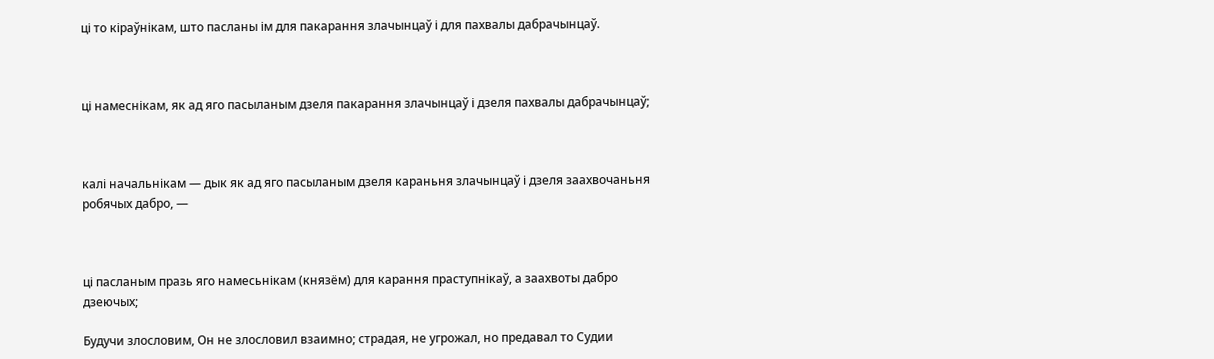ці то кіраўнікам, што пасланы ім для пакарання злачынцаў і для пахвалы дабрачынцаў.



ці намеснікам, як ад яго пасыланым дзеля пакарання злачынцаў і дзеля пахвалы дабрачынцаў;



калі начальнікам — дык як ад яго пасыланым дзеля караньня злачынцаў і дзеля заахвочаньня робячых дабро, —



ці пасланым празь яго намесьнікам (князём) для карання праступнікаў, а заахвоты дабро дзеючых;

Будучи злословим, Он не злословил взаимно; страдая, не угрожал, но предавал то Судии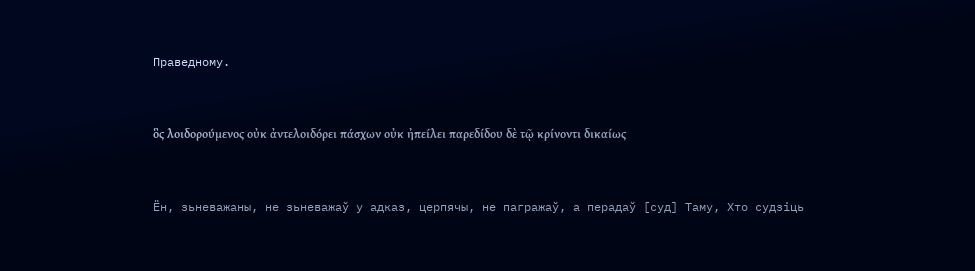Праведному.



ὃς λοιδορούμενος οὐκ ἀντελοιδόρει πάσχων οὐκ ἠπείλει παρεδίδου δὲ τῷ κρίνοντι δικαίως



Ён, зьневажаны, не зьневажаў у адказ, церпячы, не пагражаў, а перадаў [суд] Таму, Хто судзіць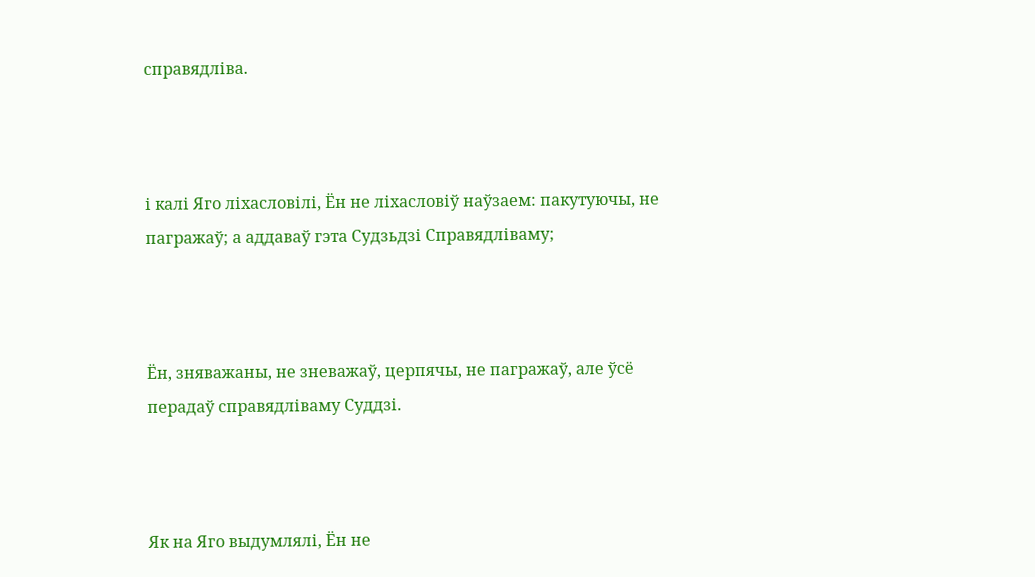справядліва.



і калі Яго ліхасловілі, Ён не ліхасловіў наўзаем: пакутуючы, не пагражаў; а аддаваў гэта Судзьдзі Справядліваму;



Ён, зняважаны, не зневажаў, церпячы, не пагражаў, але ўсё перадаў справядліваму Суддзі.



Як на Яго выдумлялі, Ён не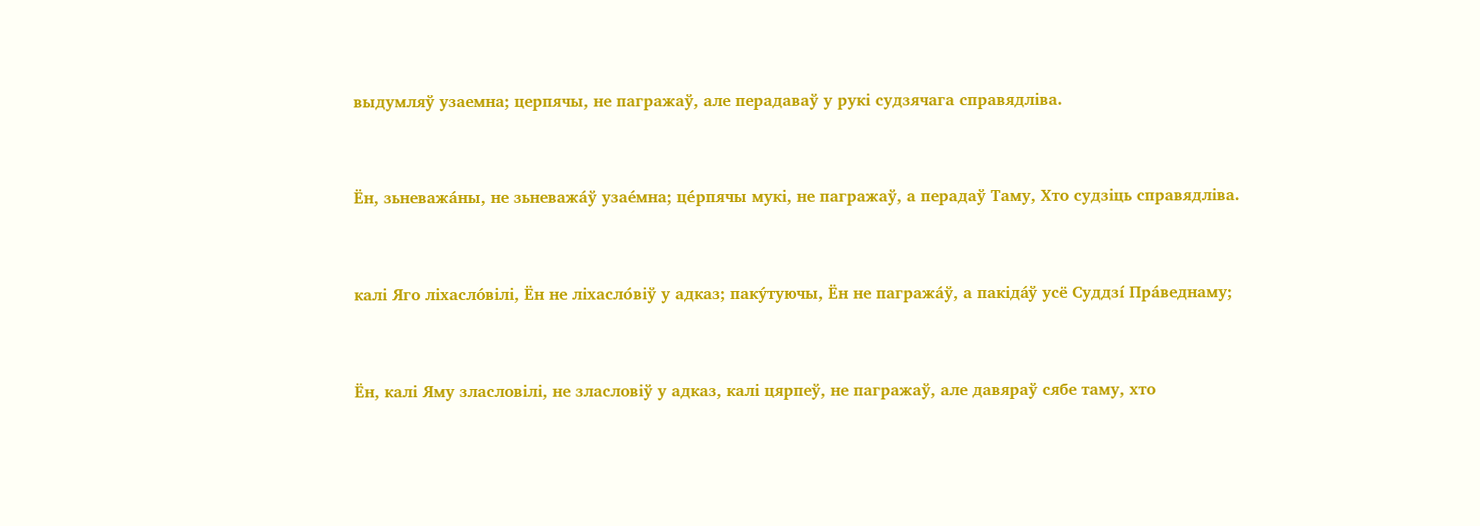выдумляў узаемна; церпячы, не пагражаў, але перадаваў у рукі судзячага справядліва.



Ён, зьневажа́ны, не зьневажа́ў узае́мна; це́рпячы мукі, не пагражаў, а перадаў Таму, Хто судзіць справядліва.



калі Яго ліхасло́вілі, Ён не ліхасло́віў у адказ; паку́туючы, Ён не пагража́ў, а пакіда́ў усё Суддзí Пра́веднаму;



Ён, калі Яму зласловілі, не зласловіў у адказ, калі цярпеў, не пагражаў, але давяраў сябе таму, хто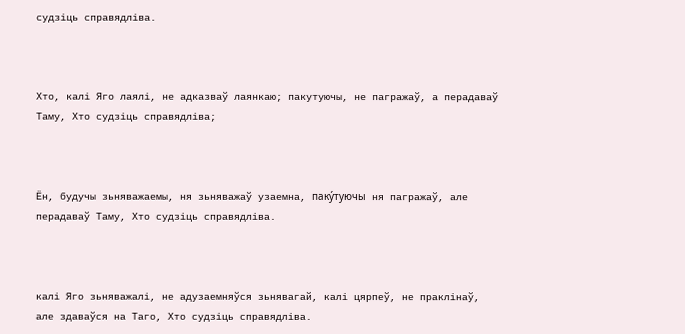судзіць справядліва.



Хто, калі Яго лаялі, не адказваў лаянкаю; пакутуючы, не пагражаў, а перадаваў Таму, Хто судзіць справядліва;



Ён, будучы зьняважаемы, ня зьняважаў узаемна, паку́туючы ня пагражаў, але перадаваў Таму, Хто судзіць справядліва.



калі Яго зьняважалі, не адузаемняўся зьнявагай, калі цярпеў, не праклінаў, але здаваўся на Таго, Хто судзіць справядліва.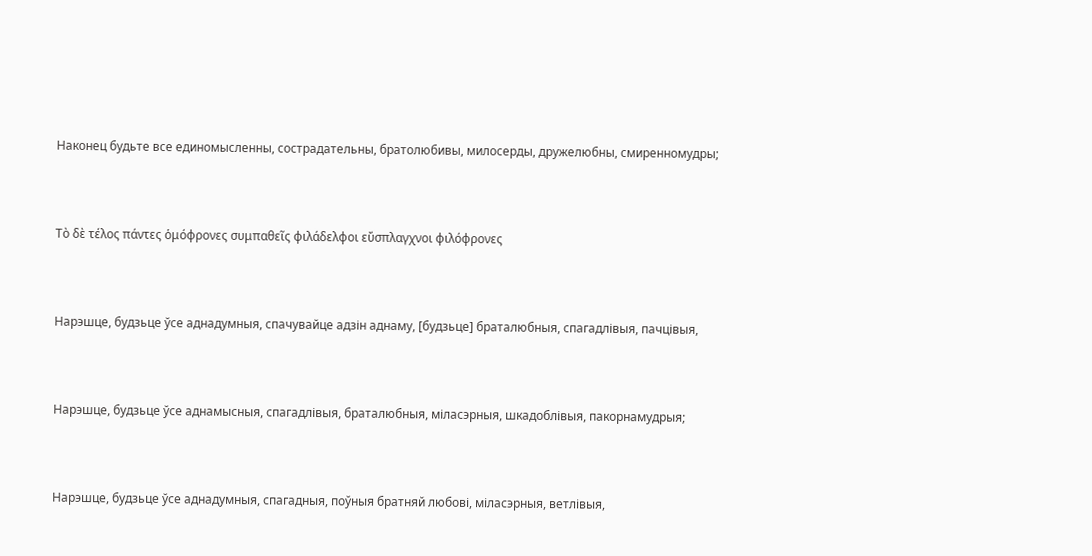Наконец будьте все единомысленны, сострадательны, братолюбивы, милосерды, дружелюбны, смиренномудры;



Τὸ δὲ τέλος πάντες ὁμόφρονες συμπαθεῖς φιλάδελφοι εὔσπλαγχνοι φιλόφρονες



Нарэшце, будзьце ўсе аднадумныя, спачувайце адзін аднаму, [будзьце] браталюбныя, спагадлівыя, пачцівыя,



Нарэшце, будзьце ўсе аднамысныя, спагадлівыя, браталюбныя, міласэрныя, шкадоблівыя, пакорнамудрыя;



Нарэшце, будзьце ўсе аднадумныя, спагадныя, поўныя братняй любові, міласэрныя, ветлівыя,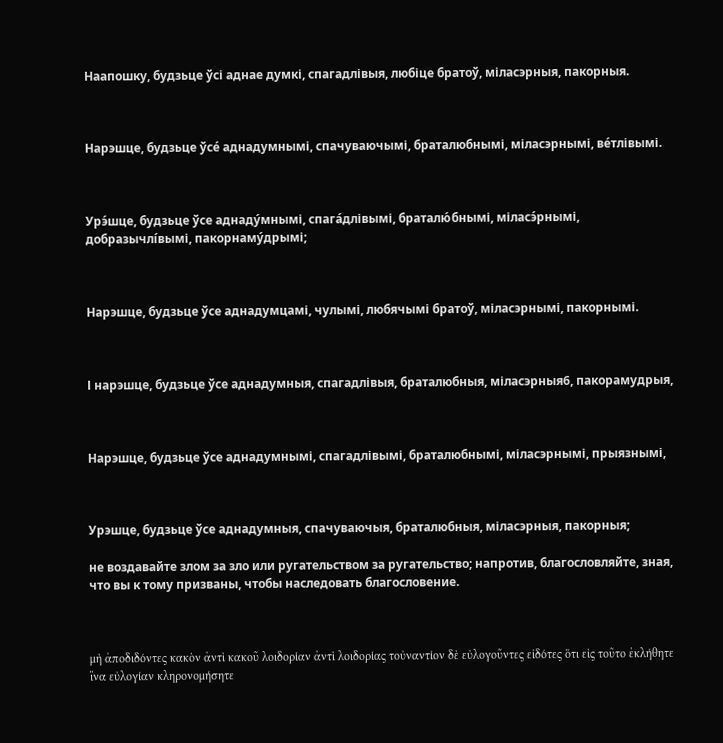Наапошку, будзьце ўсі аднае думкі, спагадлівыя, любіце братоў, міласэрныя, пакорныя.



Нарэшце, будзьце ўсе́ аднадумнымі, спачуваючымі, браталюбнымі, міласэрнымі, ве́тлівымі.



Урэ́шце, будзьце ўсе аднаду́мнымі, спага́длівымі, браталю́бнымі, міласэ́рнымі, добразычлíвымі, пакорнаму́дрымі;



Нарэшце, будзьце ўсе аднадумцамі, чулымі, любячымі братоў, міласэрнымі, пакорнымі.



І нарэшце, будзьце ўсе аднадумныя, спагадлівыя, браталюбныя, міласэрныя6, пакорамудрыя,



Нарэшце, будзьце ўсе аднадумнымі, спагадлівымі, браталюбнымі, міласэрнымі, прыязнымі,



Урэшце, будзьце ўсе аднадумныя, спачуваючыя, браталюбныя, міласэрныя, пакорныя;

не воздавайте злом за зло или ругательством за ругательство; напротив, благословляйте, зная, что вы к тому призваны, чтобы наследовать благословение.



μὴ ἀποδιδόντες κακὸν ἀντὶ κακοῦ λοιδορίαν ἀντὶ λοιδορίας τοὐναντίον δὲ εὐλογοῦντες εἰδότες ὅτι εἰς τοῦτο ἐκλήθητε ἵνα εὐλογίαν κληρονομήσητε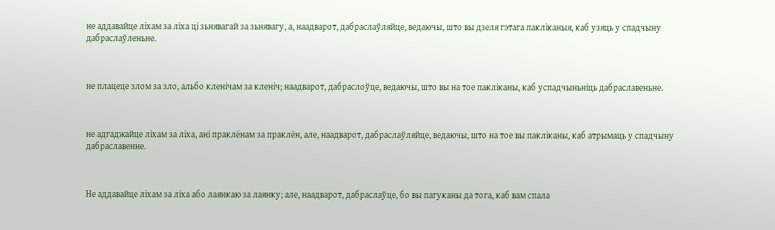не аддавайце ліхам за ліха ці зьнявагай за зьнявагу, а, наадварот, дабраслаўляйце, ведаючы, што вы дзеля гэтага пакліканыя, каб узяць у спадчыну дабраслаўленьне.



не плацеце злом за зло, альбо кленічам за кленіч; наадварот, дабраслоўце, ведаючы, што вы на тое пакліканы, каб успадчыньніць дабраславеньне.



не адгаджайце ліхам за ліха, ані праклёнам за праклён, але, наадварот, дабраслаўляйце, ведаючы, што на тое вы пакліканы, каб атрымаць у спадчыну дабраславенне.



Не аддавайце ліхам за ліха або лаянкаю за лаянку; але, наадварот, дабраслаўце, бо вы пагуканы да тога, каб вам спала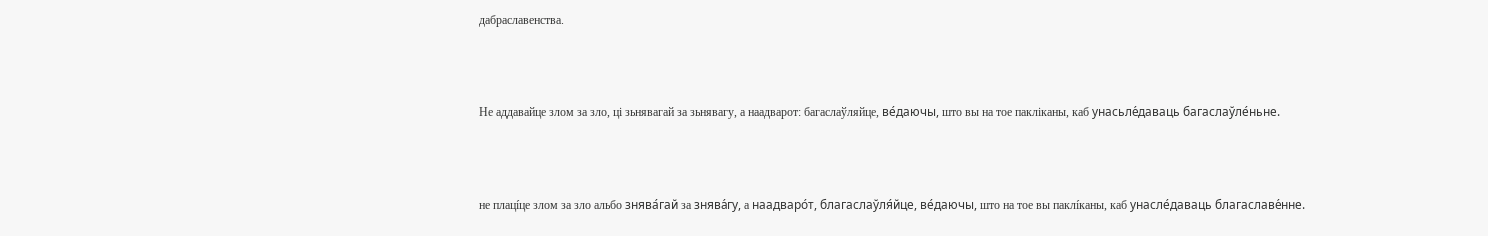дабраславенства.



Не аддавайце злом за зло, ці зьнявагай за зьнявагу, а наадварот: багаслаўляйце, ве́даючы, што вы на тое пакліканы, каб унасьле́даваць багаслаўле́ньне.



не плацíце злом за зло альбо знява́гай за знява́гу, а наадваро́т, благаслаўля́йце, ве́даючы, што на тое вы паклíканы, каб унасле́даваць благаславе́нне.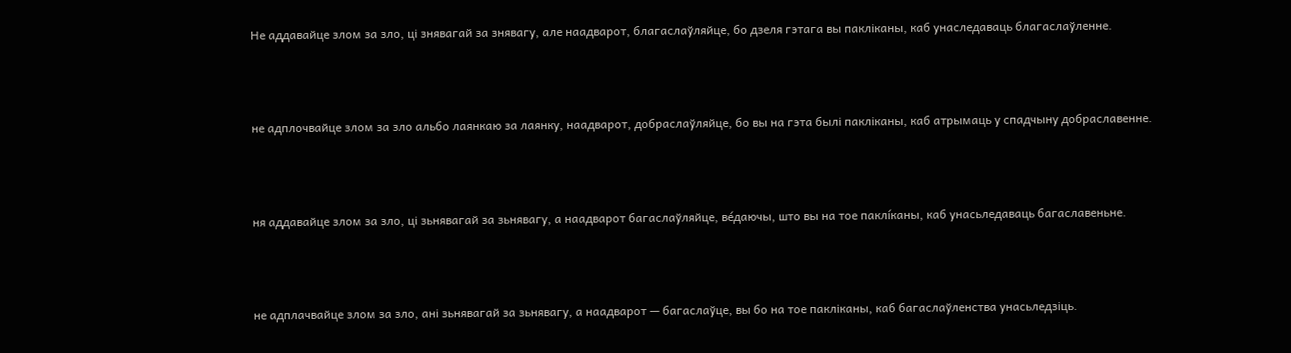Не аддавайце злом за зло, ці знявагай за знявагу, але наадварот, благаслаўляйце, бо дзеля гэтага вы пакліканы, каб унаследаваць благаслаўленне.



не адплочвайце злом за зло альбо лаянкаю за лаянку, наадварот, добраслаўляйце, бо вы на гэта былі пакліканы, каб атрымаць у спадчыну добраславенне.



ня аддавайце злом за зло, ці зьнявагай за зьнявагу, а наадварот багаслаўляйце, ве́даючы, што вы на тое паклíканы, каб унасьледаваць багаславеньне.



не адплачвайце злом за зло, ані зьнявагай за зьнявагу, а наадварот — багаслаўце, вы бо на тое пакліканы, каб багаслаўленства унасьледзіць.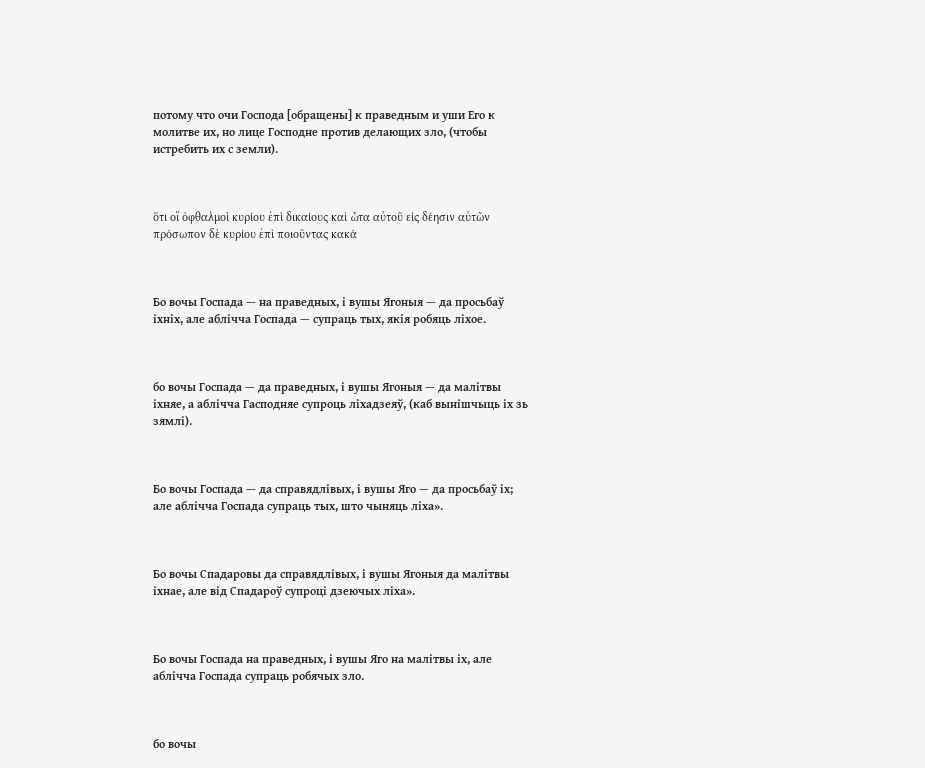потому что очи Господа [обращены] к праведным и уши Его к молитве их, но лице Господне против делающих зло, (чтобы истребить их с земли).



ὅτι οἵ ὀφθαλμοὶ κυρίου ἐπὶ δικαίους καὶ ὦτα αὐτοῦ εἰς δέησιν αὐτῶν πρόσωπον δὲ κυρίου ἐπὶ ποιοῦντας κακά



Бо вочы Госпада — на праведных, і вушы Ягоныя — да просьбаў іхніх, але аблічча Госпада — супраць тых, якія робяць ліхое.



бо вочы Госпада — да праведных, і вушы Ягоныя — да малітвы іхняе, а аблічча Гасподняе супроць ліхадзеяў, (каб вынішчыць іх зь зямлі).



Бо вочы Госпада — да справядлівых, і вушы Яго — да просьбаў іх; але аблічча Госпада супраць тых, што чыняць ліха».



Бо вочы Спадаровы да справядлівых, і вушы Ягоныя да малітвы іхнае, але від Спадароў супроці дзеючых ліха».



Бо вочы Госпада на праведных, і вушы Яго на малітвы іх, але аблічча Госпада супраць робячых зло.



бо вочы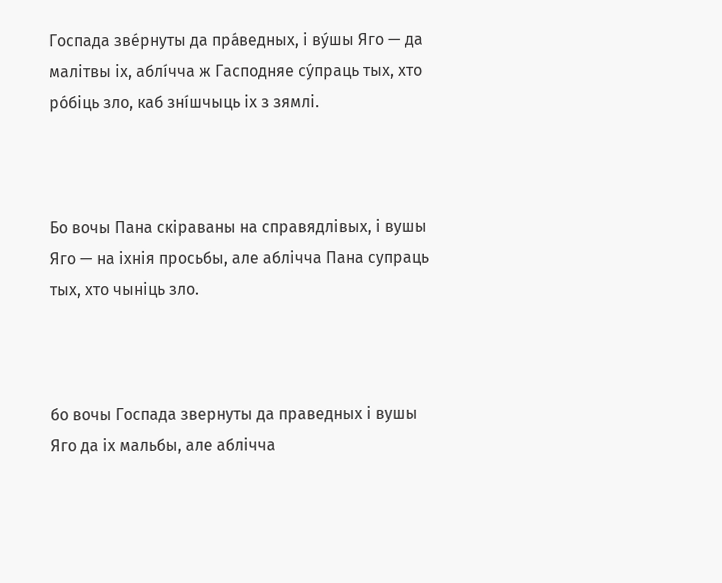Госпада зве́рнуты да пра́ведных, і ву́шы Яго — да малітвы іх, аблíчча ж Гасподняе су́праць тых, хто ро́біць зло, каб знíшчыць іх з зямлі.



Бо вочы Пана скіраваны на справядлівых, і вушы Яго — на іхнія просьбы, але аблічча Пана супраць тых, хто чыніць зло.



бо вочы Госпада звернуты да праведных і вушы Яго да іх мальбы, але аблічча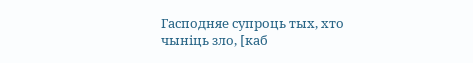Гасподняе супроць тых, хто чыніць зло, [каб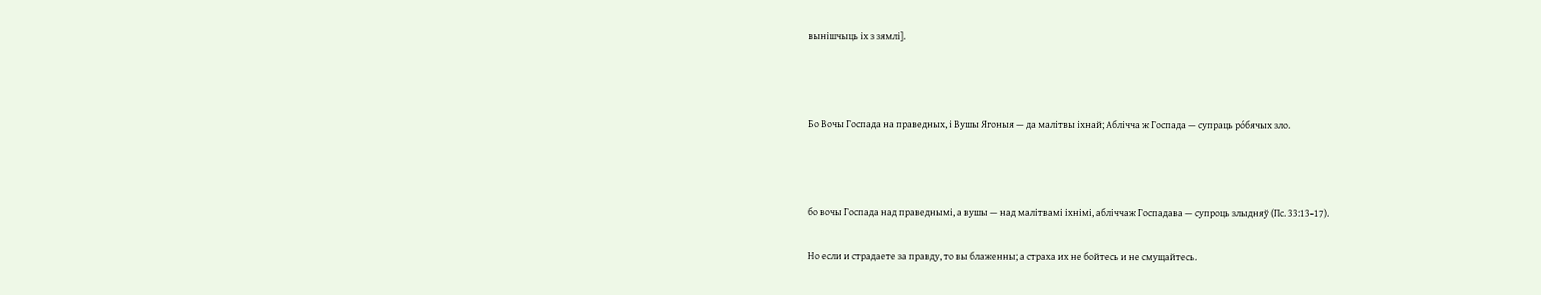вынішчыць іх з зямлі].



Бо Вочы Госпада на праведных, і Вушы Ягоныя — да малітвы іхнай; Аблічча ж Госпада — супраць ро́бячых зло.



бо вочы Госпада над праведнымі, а вушы — над малітвамі іхнімі, абліччаж Госпадава — супроць злыдняў (Пс. 33:13−17).

Но если и страдаете за правду, то вы блаженны; а страха их не бойтесь и не смущайтесь.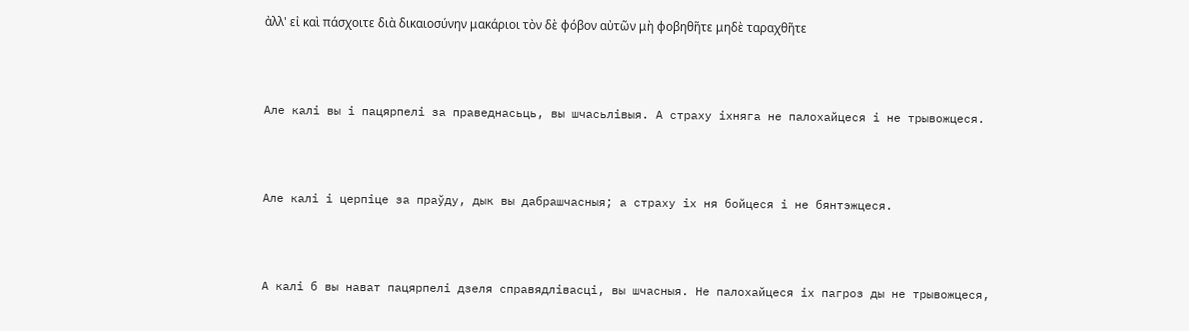ἀλλ' εἰ καὶ πάσχοιτε διὰ δικαιοσύνην μακάριοι τὸν δὲ φόβον αὐτῶν μὴ φοβηθῆτε μηδὲ ταραχθῆτε



Але калі вы і пацярпелі за праведнасьць, вы шчасьлівыя. А страху іхняга не палохайцеся і не трывожцеся.



Але калі і церпіце за праўду, дык вы дабрашчасныя; а страху іх ня бойцеся і не бянтэжцеся.



А калі б вы нават пацярпелі дзеля справядлівасці, вы шчасныя. Не палохайцеся іх пагроз ды не трывожцеся,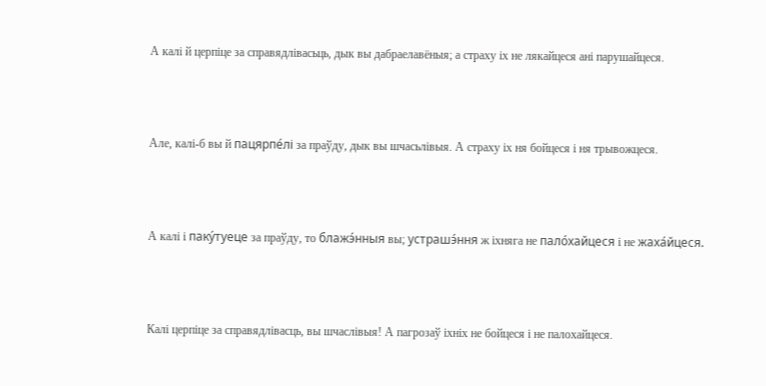А калі й церпіце за справядлівасьць, дык вы дабраелавёныя; а страху іх не лякайцеся ані парушайцеся.



Але, калі-б вы й пацярпе́лі за праўду, дык вы шчасьлівыя. А страху іх ня бойцеся і ня трывожцеся.



А калі і паку́туеце за праўду, то блажэ́нныя вы; устрашэ́ння ж іхняга не пало́хайцеся і не жаха́йцеся.



Калі церпіце за справядлівасць, вы шчаслівыя! А пагрозаў іхніх не бойцеся і не палохайцеся.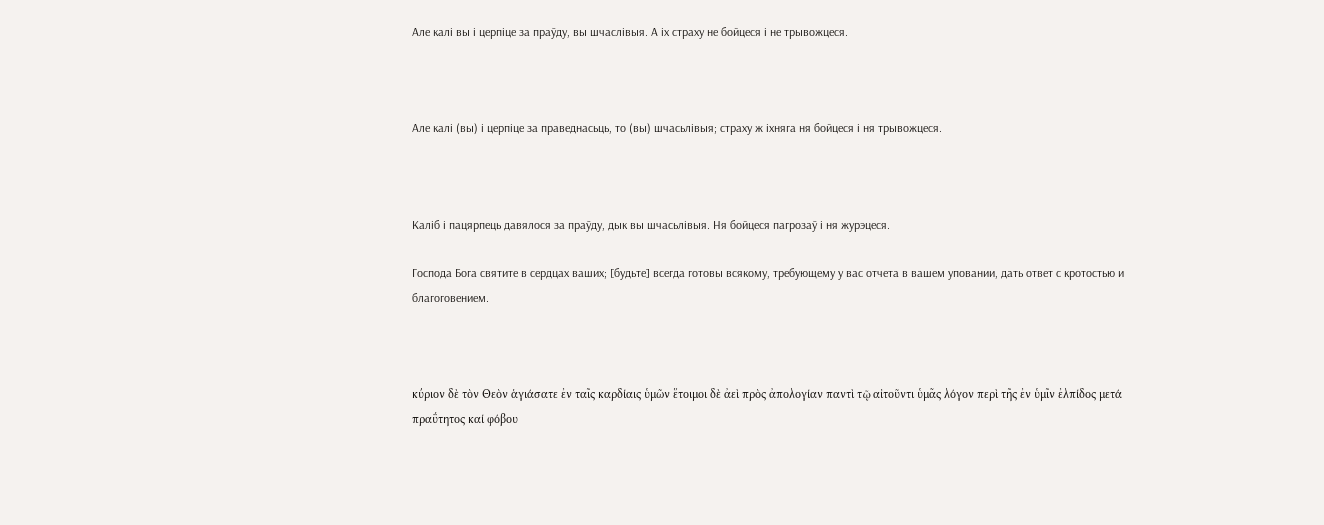Але калі вы і церпіце за праўду, вы шчаслівыя. А іх страху не бойцеся і не трывожцеся.



Але калі (вы) і церпіце за праведнасьць, то (вы) шчасьлівыя; страху ж іхняга ня бойцеся і ня трывожцеся.



Каліб і пацярпець давялося за праўду, дык вы шчасьлівыя. Ня бойцеся пагрозаў і ня журэцеся.

Господа Бога святите в сердцах ваших; [будьте] всегда готовы всякому, требующему у вас отчета в вашем уповании, дать ответ с кротостью и благоговением.



κύριον δὲ τὸν Θεὸν ἁγιάσατε ἐν ταῖς καρδίαις ὑμῶν ἕτοιμοι δὲ ἀεὶ πρὸς ἀπολογίαν παντὶ τῷ αἰτοῦντι ὑμᾶς λόγον περὶ τῆς ἐν ὑμῖν ἐλπίδος μετά πραΰτητος καί φόβου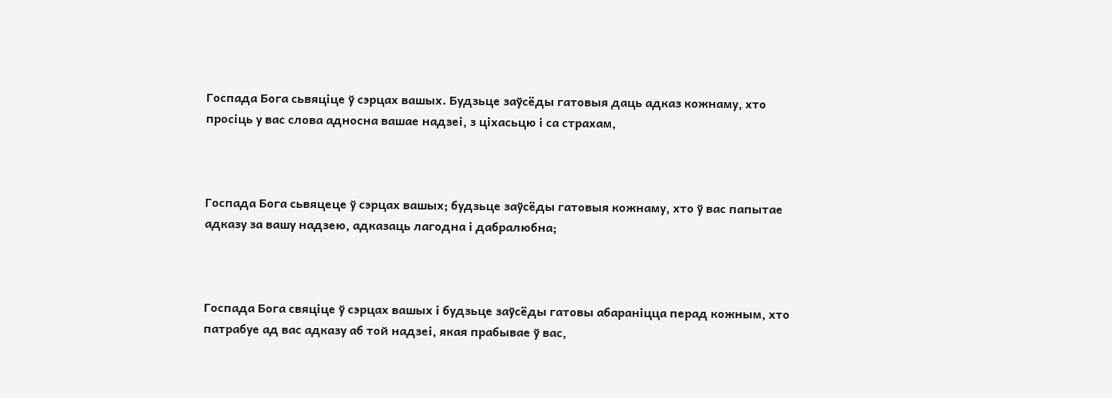Госпада Бога сьвяціце ў сэрцах вашых. Будзьце заўсёды гатовыя даць адказ кожнаму, хто просіць у вас слова адносна вашае надзеі, з ціхасьцю і са страхам,



Госпада Бога сьвяцеце ў сэрцах вашых; будзьце заўсёды гатовыя кожнаму, хто ў вас папытае адказу за вашу надзею, адказаць лагодна і дабралюбна;



Госпада Бога свяціце ў сэрцах вашых і будзьце заўсёды гатовы абараніцца перад кожным, хто патрабуе ад вас адказу аб той надзеі, якая прабывае ў вас,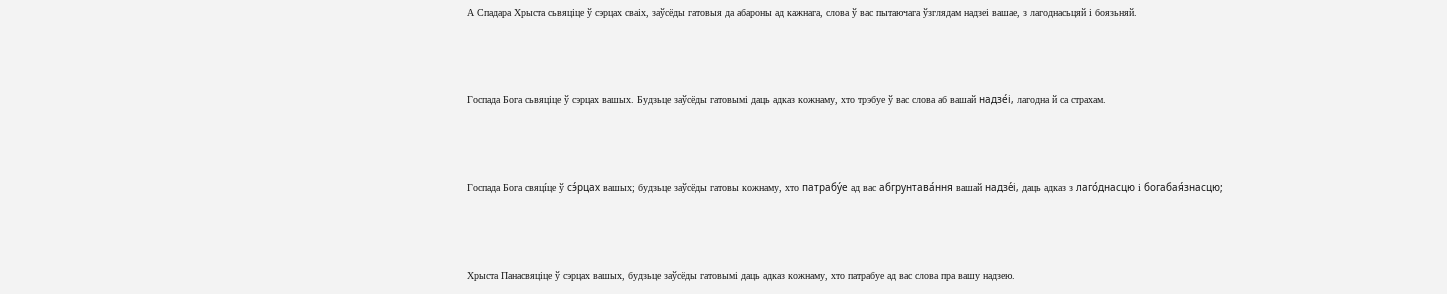А Спадара Хрыста сьвяціце ў сэрцах сваіх, заўсёды гатовыя да абароны ад кажнага, слова ў вас пытаючага ўзглядам надзеі вашае, з лагоднасьцяй і боязьняй.



Госпада Бога сьвяціце ў сэрцах вашых. Будзьце заўсёды гатовымі даць адказ кожнаму, хто трэбуе ў вас слова аб вашай надзе́і, лагодна й са страхам.



Госпада Бога свяцíце ў сэ́рцах вашых; будзьце заўсёды гатовы кожнаму, хто патрабу́е ад вас абгрунтава́ння вашай надзе́і, даць адказ з лаго́днасцю і богабая́знасцю;



Хрыста Панасвяціце ў сэрцах вашых, будзьце заўсёды гатовымі даць адказ кожнаму, хто патрабуе ад вас слова пра вашу надзею.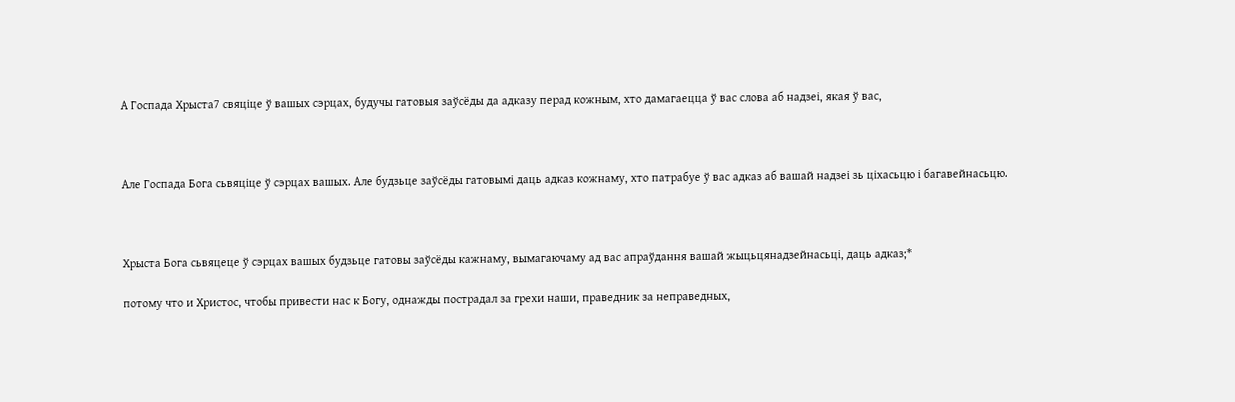А Госпада Хрыста7 свяціце ў вашых сэрцах, будучы гатовыя заўсёды да адказу перад кожным, хто дамагаецца ў вас слова аб надзеі, якая ў вас,



Але Госпада Бога сьвяціце ў сэрцах вашых. Але будзьце заўсёды гатовымі даць адказ кожнаму, хто патрабуе ў вас адказ аб вашай надзеі зь ціхасьцю і багавейнасьцю.



Хрыста Бога сьвяцеце ў сэрцах вашых будзьце гатовы заўсёды кажнаму, вымагаючаму ад вас апраўдання вашай жыцьцянадзейнасьці, даць адказ;*

потому что и Христос, чтобы привести нас к Богу, однажды пострадал за грехи наши, праведник за неправедных,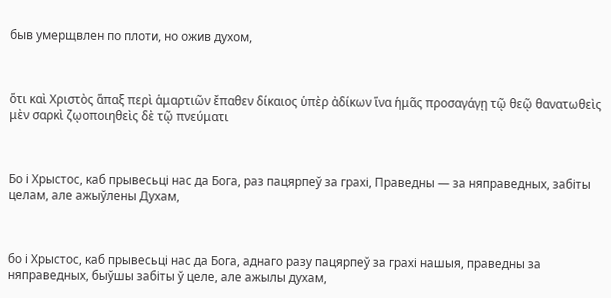быв умерщвлен по плоти, но ожив духом,



ὅτι καὶ Χριστὸς ἅπαξ περὶ ἁμαρτιῶν ἔπαθεν δίκαιος ὑπὲρ ἀδίκων ἵνα ἡμᾶς προσαγάγῃ τῷ θεῷ θανατωθεὶς μὲν σαρκὶ ζῳοποιηθεὶς δὲ τῷ πνεύματι



Бо і Хрыстос, каб прывесьці нас да Бога, раз пацярпеў за грахі, Праведны — за няправедных, забіты целам, але ажыўлены Духам,



бо і Хрыстос, каб прывесьці нас да Бога, аднаго разу пацярпеў за грахі нашыя, праведны за няправедных, быўшы забіты ў целе, але ажылы духам,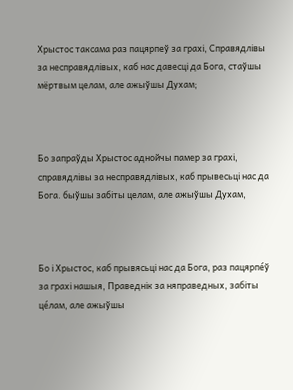Хрыстос таксама раз пацярпеў за грахі, Справядлівы за несправядлівых, каб нас давесці да Бога, стаўшы мёртвым целам, але ажыўшы Духам;



Бо запраўды Хрыстос аднойчы памер за грахі, справядлівы за несправядлівых, каб прывесьці нас да Бога. быўшы забіты целам, але ажыўшы Духам,



Бо і Хрыстос, каб прывясьці нас да Бога, раз пацярпе́ў за грахі нашыя, Праведнік за няправедных, забіты це́лам, але ажыўшы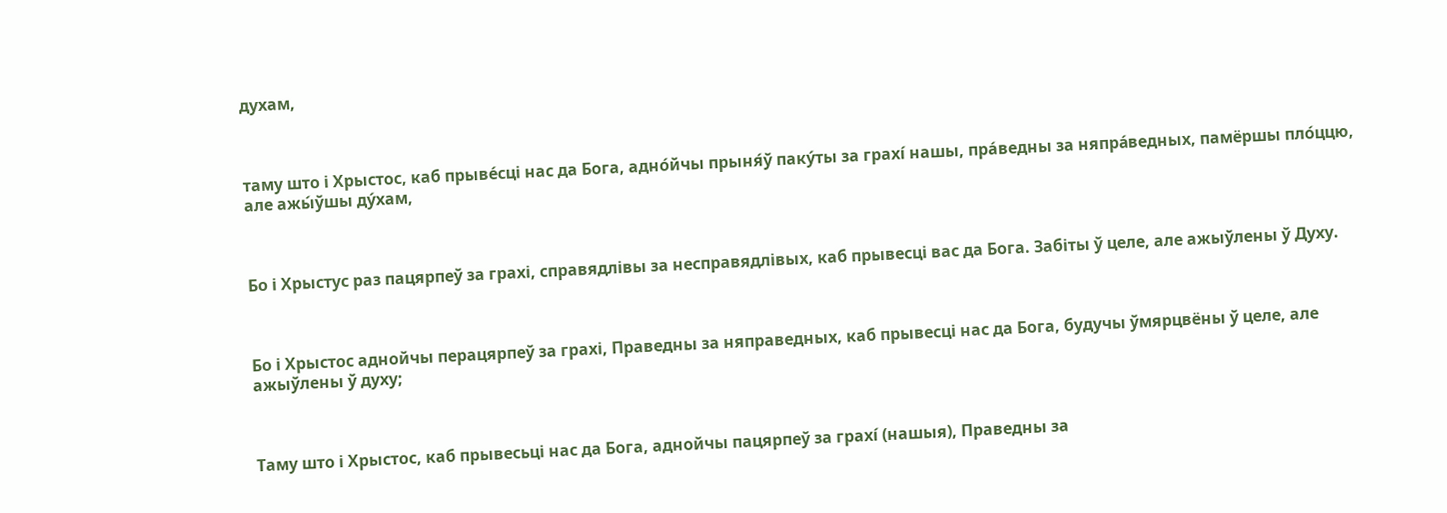духам,



таму што і Хрыстос, каб прыве́сці нас да Бога, адно́йчы прыня́ў паку́ты за грахí нашы, пра́ведны за няпра́ведных, памёршы пло́ццю, але ажы́ўшы ду́хам,



Бо і Хрыстус раз пацярпеў за грахі, справядлівы за несправядлівых, каб прывесці вас да Бога. Забіты ў целе, але ажыўлены ў Духу.



Бо і Хрыстос аднойчы перацярпеў за грахі, Праведны за няправедных, каб прывесці нас да Бога, будучы ўмярцвёны ў целе, але ажыўлены ў духу;



Таму што і Хрыстос, каб прывесьці нас да Бога, аднойчы пацярпеў за грахí (нашыя), Праведны за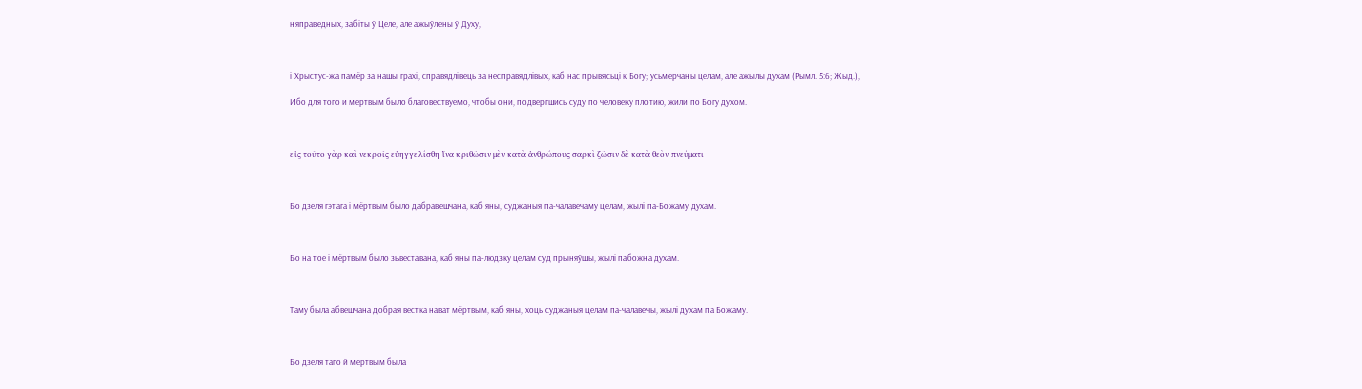няправедных, забіты ў Целе, але ажыўлены ў Духу,



і Хрыстус-жа памёр за нашы грахі, справядлівець за несправядлівых, каб нас прывясьці к Богу; усьмерчаны целам, але ажылы духам (Рымл. 5:6; Жыд.),

Ибо для того и мертвым было благовествуемо, чтобы они, подвергшись суду по человеку плотию, жили по Богу духом.



εἰς τοῦτο γὰρ καὶ νεκροῖς εὐηγγελίσθη ἵνα κριθῶσιν μὲν κατὰ ἀνθρώπους σαρκὶ ζῶσιν δὲ κατὰ θεὸν πνεύματι



Бо дзеля гэтага і мёртвым было дабравешчана, каб яны, суджаныя па-чалавечаму целам, жылі па-Божаму духам.



Бо на тое і мёртвым было зьвеставана, каб яны па-людзку целам суд прыняўшы, жылі пабожна духам.



Таму была абвешчана добрая вестка нават мёртвым, каб яны, хоць суджаныя целам па-чалавечы, жылі духам па Божаму.



Бо дзеля таго й мертвым была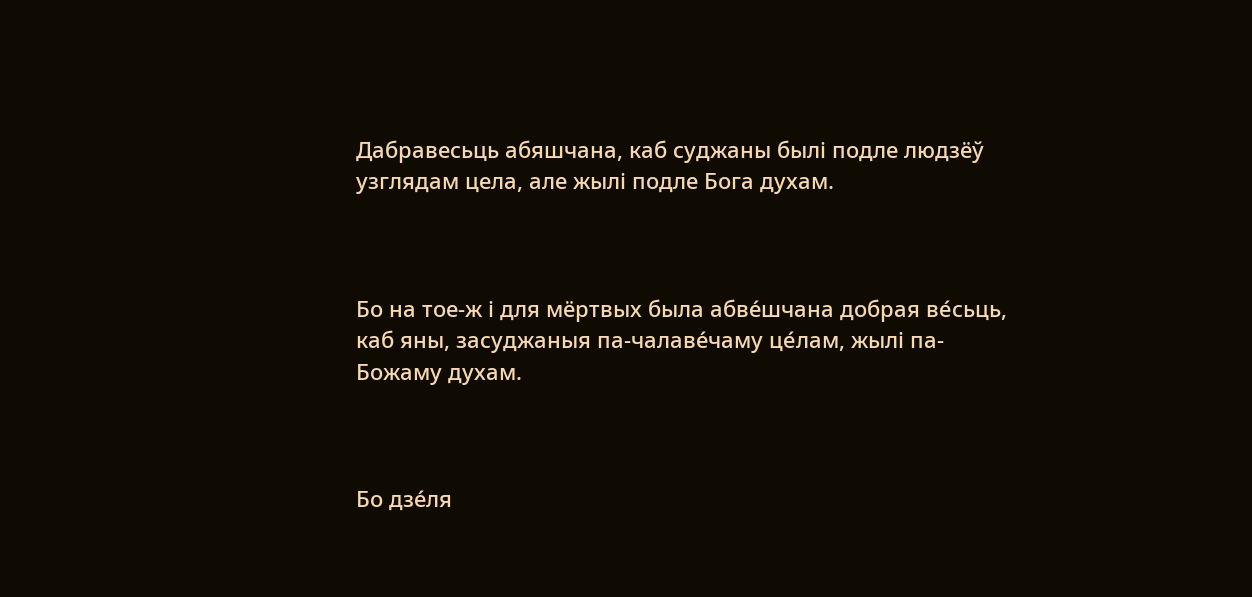Дабравесьць абяшчана, каб суджаны былі подле людзёў узглядам цела, але жылі подле Бога духам.



Бо на тое-ж і для мёртвых была абве́шчана добрая ве́сьць, каб яны, засуджаныя па-чалаве́чаму це́лам, жылі па-Божаму духам.



Бо дзе́ля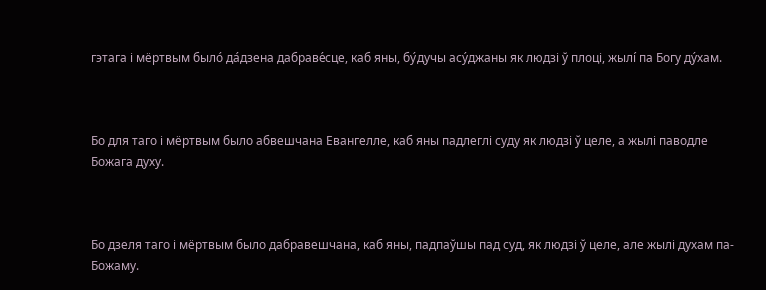гэтага і мёртвым было́ да́дзена дабраве́сце, каб яны, бу́дучы асу́джаны як людзі ў плоці, жылí па Богу ду́хам.



Бо для таго і мёртвым было абвешчана Евангелле, каб яны падлеглі суду як людзі ў целе, а жылі паводле Божага духу.



Бо дзеля таго і мёртвым было дабравешчана, каб яны, падпаўшы пад суд, як людзі ў целе, але жылі духам па-Божаму.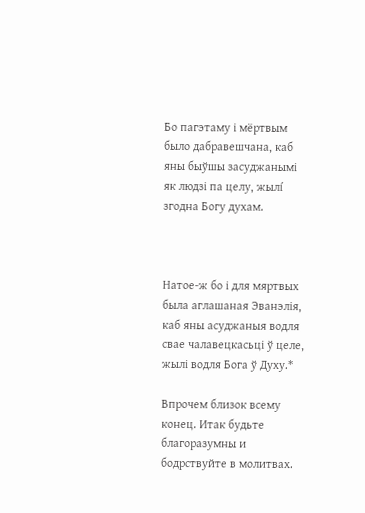Бо пагэтаму і мёртвым было дабравешчана, каб яны быўшы засуджанымі як людзі па целу, жылí згодна Богу духам.



Натое-ж бо і для мяртвых была аглашаная Эванэлія, каб яны асуджаныя водля свае чалавецкасьці ў целе, жылі водля Бога ў Духу.*

Впрочем близок всему конец. Итак будьте благоразумны и бодрствуйте в молитвах.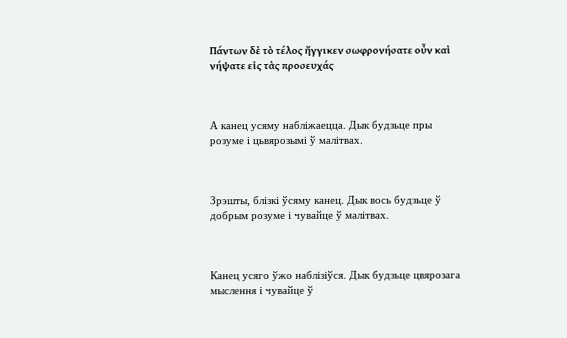Πάντων δὲ τὸ τέλος ἤγγικεν σωφρονήσατε οὖν καὶ νήψατε εἰς τὰς προσευχάς



А канец усяму набліжаецца. Дык будзьце пры розуме і цьвярозымі ў малітвах.



Зрэшты, блізкі ўсяму канец. Дык вось будзьце ў добрым розуме і чувайце ў малітвах.



Канец усяго ўжо наблізіўся. Дык будзьце цвярозага мыслення і чувайце ў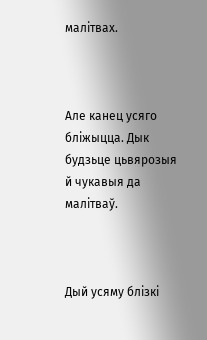малітвах.



Але канец усяго бліжыцца. Дык будзьце цьвярозыя й чукавыя да малітваў.



Дый усяму блізкі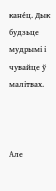кане́ц. Дык будзьце мудрымі і чувайце ў малітвах.



Але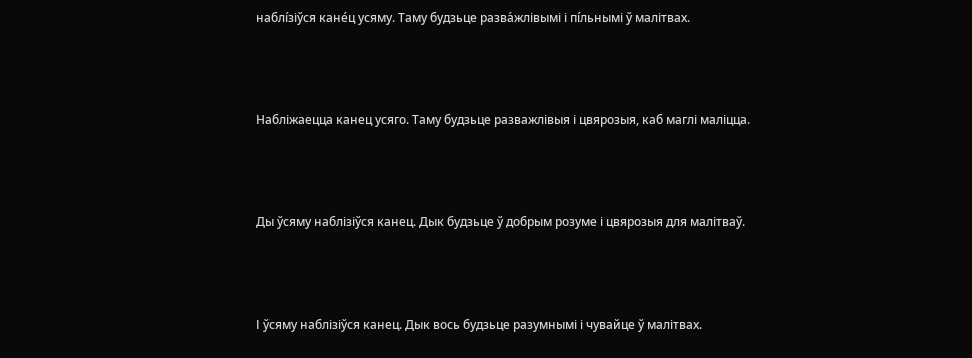наблíзіўся кане́ц усяму. Таму будзьце разва́жлівымі і пíльнымі ў малітвах.



Набліжаецца канец усяго. Таму будзьце разважлівыя і цвярозыя, каб маглі маліцца.



Ды ўсяму наблізіўся канец. Дык будзьце ў добрым розуме і цвярозыя для малітваў.



І ўсяму наблізіўся канец. Дык вось будзьце разумнымі і чувайце ў малітвах.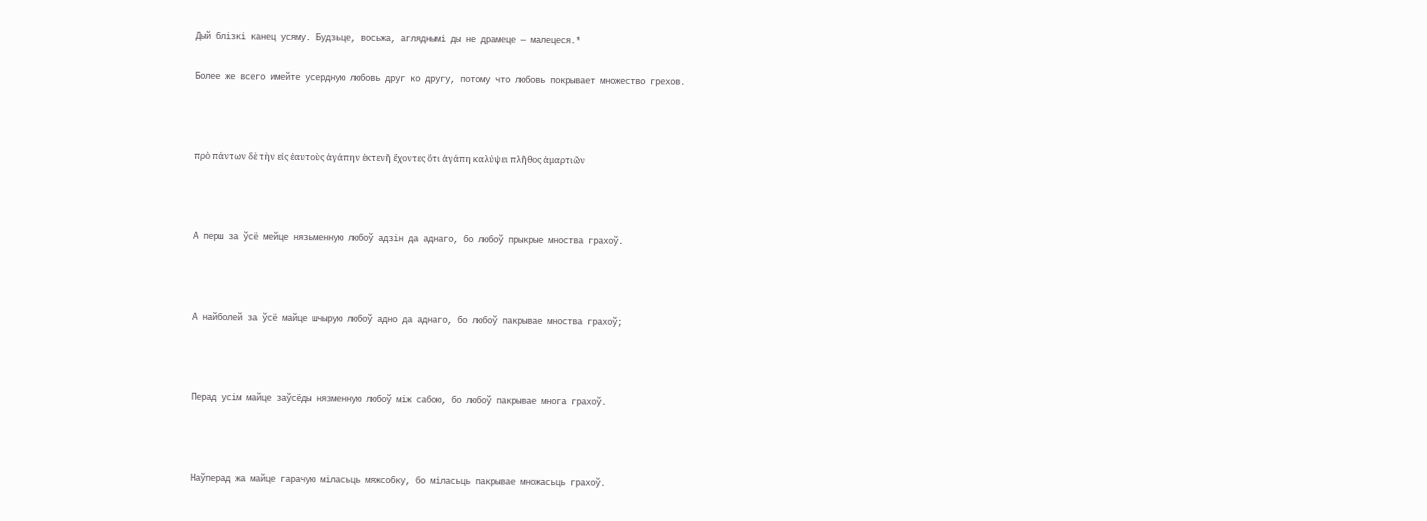Дый блізкі канец усяму. Будзьце, восьжа, агляднымі ды не драмеце — малецеся.*

Более же всего имейте усердную любовь друг ко другу, потому что любовь покрывает множество грехов.



πρὸ πάντων δὲ τὴν εἰς ἑαυτοὺς ἀγάπην ἐκτενῆ ἔχοντες ὅτι ἀγάπη καλύψει πλῆθος ἁμαρτιῶν



А перш за ўсё мейце нязьменную любоў адзін да аднаго, бо любоў прыкрые мноства грахоў.



А найболей за ўсё майце шчырую любоў адно да аднаго, бо любоў пакрывае мноства грахоў;



Перад усім майце заўсёды нязменную любоў між сабою, бо любоў пакрывае многа грахоў.



Наўперад жа майце гарачую міласьць мяжсобку, бо міласьць пакрывае множасьць грахоў.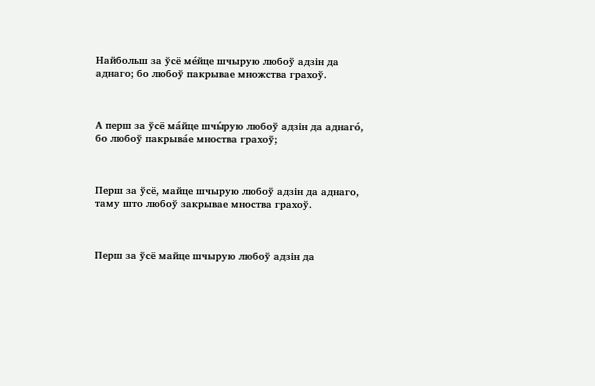Найбольш за ўсё ме́йце шчырую любоў адзін да аднаго; бо любоў пакрывае множства грахоў.



А перш за ўсё ма́йце шчы́рую любоў адзін да аднаго́, бо любоў пакрыва́е мноства грахоў;



Перш за ўсё, майце шчырую любоў адзін да аднаго, таму што любоў закрывае мноства грахоў.



Перш за ўсё майце шчырую любоў адзін да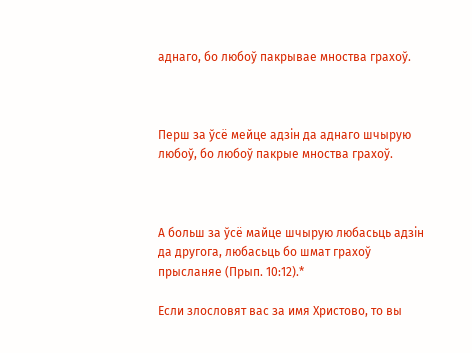аднаго, бо любоў пакрывае мноства грахоў.



Перш за ўсё мейце адзін да аднаго шчырую любоў, бо любоў пакрые мноства грахоў.



А больш за ўсё майце шчырую любасьць адзін да другога, любасьць бо шмат грахоў прысланяе (Прып. 10:12).*

Если злословят вас за имя Христово, то вы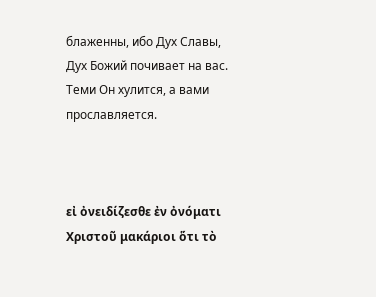блаженны, ибо Дух Славы, Дух Божий почивает на вас. Теми Он хулится, а вами прославляется.



εἰ ὀνειδίζεσθε ἐν ὀνόματι Χριστοῦ μακάριοι ὅτι τὸ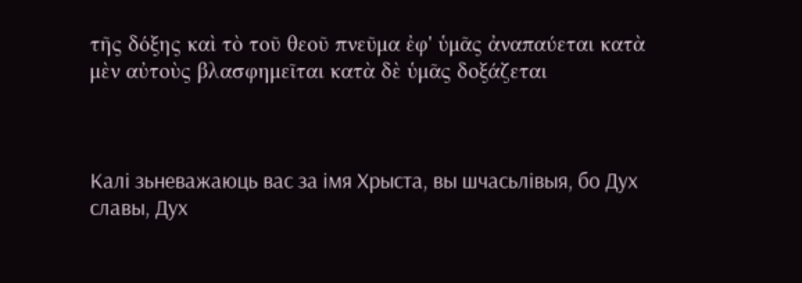τῆς δόξης καὶ τὸ τοῦ θεοῦ πνεῦμα ἐφ' ὑμᾶς ἀναπαύεται κατὰ μὲν αὐτοὺς βλασφημεῖται κατὰ δὲ ὑμᾶς δοξάζεται



Калі зьневажаюць вас за імя Хрыста, вы шчасьлівыя, бо Дух славы, Дух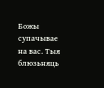Божы супачывае на вас. Тыя блюзьняць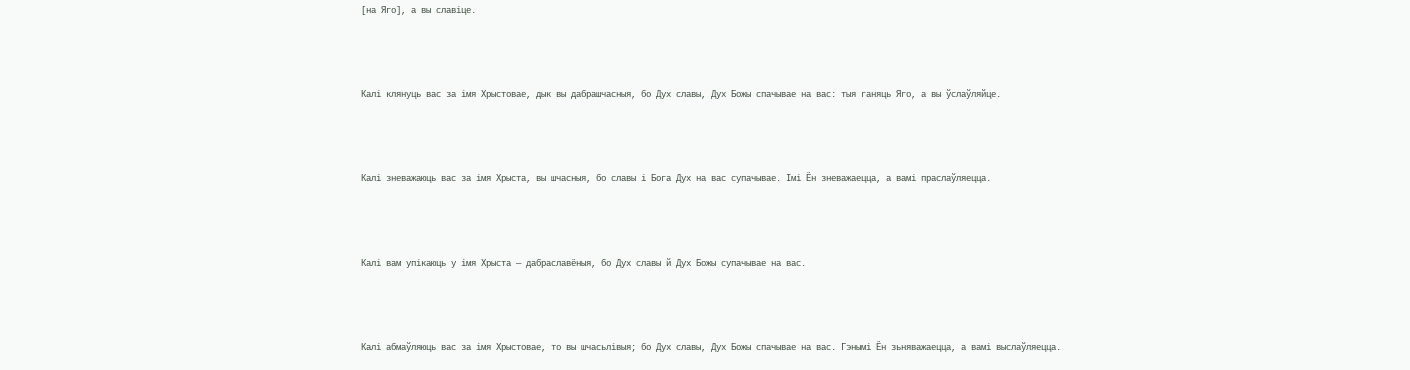[на Яго], а вы славіце.



Калі клянуць вас за імя Хрыстовае, дык вы дабрашчасныя, бо Дух славы, Дух Божы спачывае на вас: тыя ганяць Яго, а вы ўслаўляйце.



Калі зневажаюць вас за імя Хрыста, вы шчасныя, бо славы і Бога Дух на вас супачывае. Імі Ён зневажаецца, а вамі праслаўляецца.



Калі вам упікаюць у імя Хрыста — дабраславёныя, бо Дух славы й Дух Божы супачывае на вас.



Калі абмаўляюць вас за імя Хрыстовае, то вы шчасьлівыя; бо Дух славы, Дух Божы спачывае на вас. Гэнымі Ён зьняважаецца, а вамі выслаўляецца.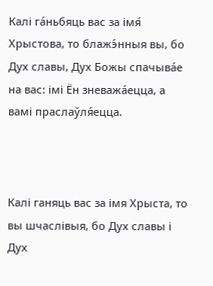Калі га́ньбяць вас за імя́ Хрыстова, то блажэ́нныя вы, бо Дух славы, Дух Божы спачыва́е на вас: імі Ён зневажа́ецца, а вамі праслаўля́ецца.



Калі ганяць вас за імя Хрыста, то вы шчаслівыя, бо Дух славы і Дух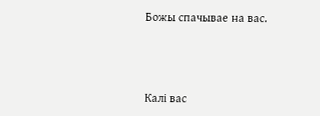Божы спачывае на вас.



Калі вас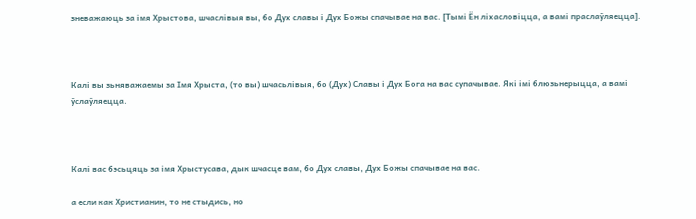зневажаюць за імя Хрыстова, шчаслівыя вы, бо Дух славы і Дух Божы спачывае на вас. [Тымі Ён ліхасловіцца, а вамі праслаўляецца].



Калі вы зьняважаемы за Імя Хрыста, (то вы) шчасьлівыя, бо (Дух) Славы і Дух Бога на вас супачывае. Які імі блюзьнерыцца, а вамі ўслаўляецца.



Калі вас бэсьцяць за імя Хрыстусава, дык шчасце вам, бо Дух славы, Дух Божы спачывае на вас.

а если как Христианин, то не стыдись, но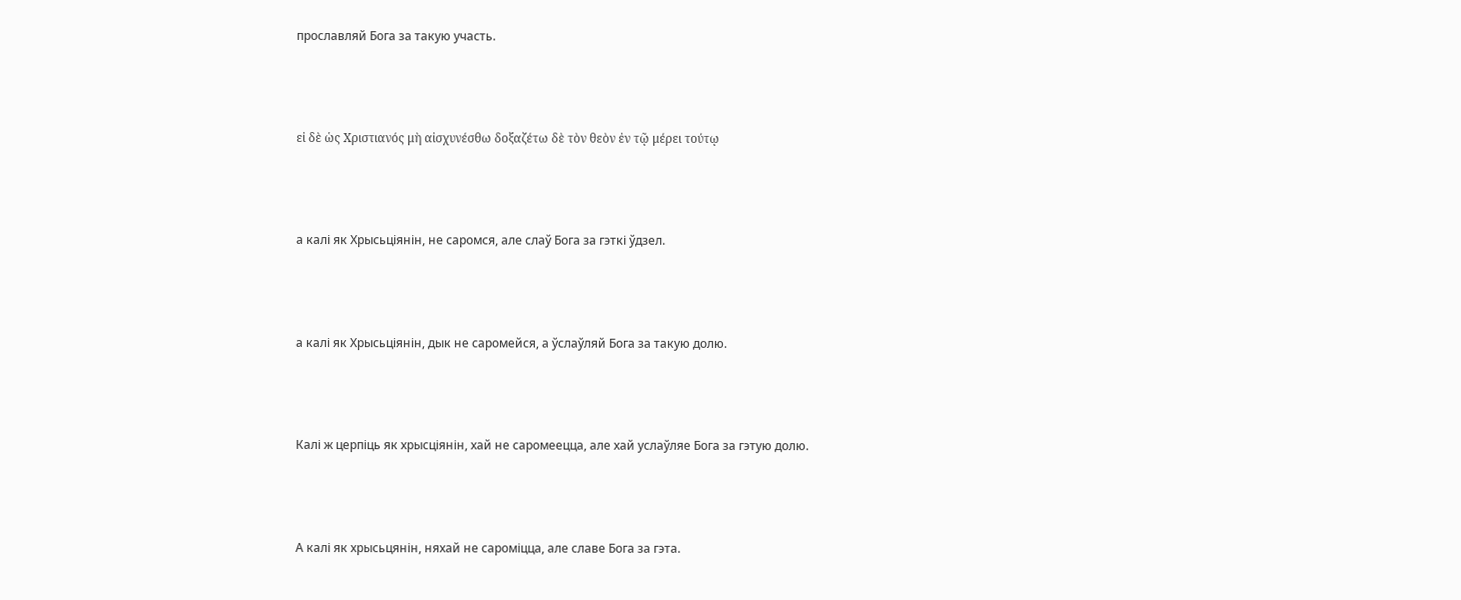прославляй Бога за такую участь.



εἰ δὲ ὡς Χριστιανός μὴ αἰσχυνέσθω δοξαζέτω δὲ τὸν θεὸν ἐν τῷ μέρει τούτῳ



а калі як Хрысьціянін, не саромся, але слаў Бога за гэткі ўдзел.



а калі як Хрысьціянін, дык не саромейся, а ўслаўляй Бога за такую долю.



Калі ж церпіць як хрысціянін, хай не саромеецца, але хай услаўляе Бога за гэтую долю.



А калі як хрысьцянін, няхай не сароміцца, але славе Бога за гэта.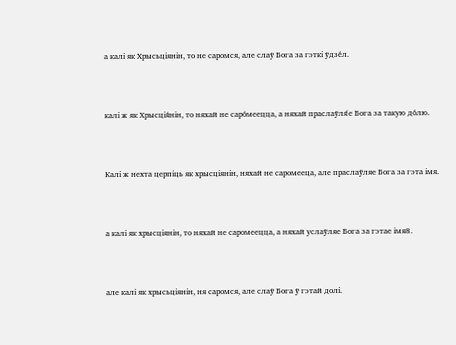а калі як Хрысьціянін, то не саромся, але слаў Бога за гэткі ўдзе́л.



калі ж як Хрысція́нін, то няхай не саро́меецца, а няхай праслаўля́е Бога за такую до́лю.



Калі ж нехта церпіць як хрысціянін, няхай не саромееца, але праслаўляе Бога за гэта імя.



а калі як хрысціянін, то няхай не саромеецца, а няхай услаўляе Бога за гэтае імя8.



але калі як хрысьціянін, ня саромся, але слаў Бога ў гэтай долі.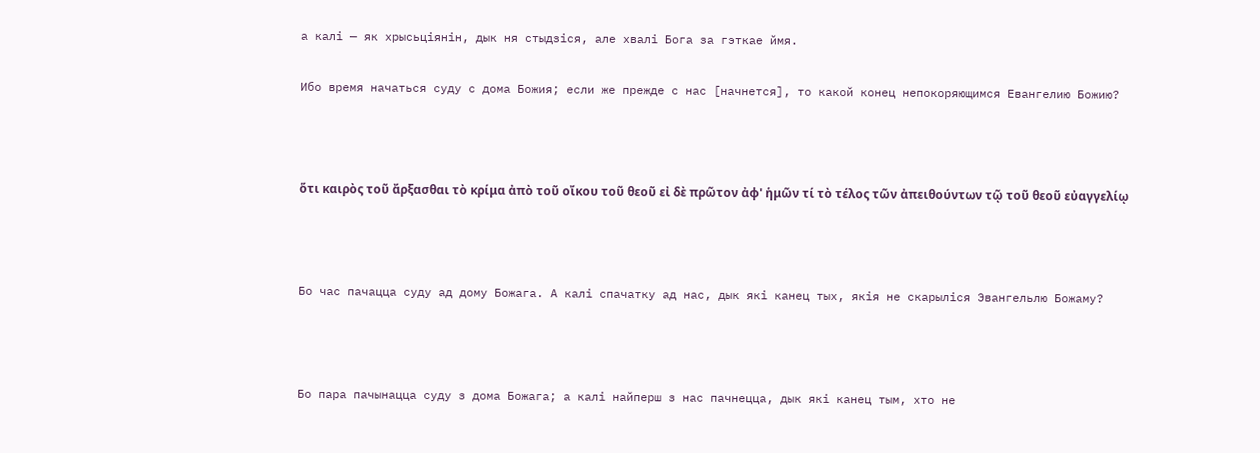а калі — як хрысьціянін, дык ня стыдзіся, але хвалі Бога за гэткае ймя.

Ибо время начаться суду с дома Божия; если же прежде с нас [начнется], то какой конец непокоряющимся Евангелию Божию?



ὅτι καιρὸς τοῦ ἄρξασθαι τὸ κρίμα ἀπὸ τοῦ οἴκου τοῦ θεοῦ εἰ δὲ πρῶτον ἀφ' ἡμῶν τί τὸ τέλος τῶν ἀπειθούντων τῷ τοῦ θεοῦ εὐαγγελίῳ



Бо час пачацца суду ад дому Божага. А калі спачатку ад нас, дык які канец тых, якія не скарыліся Эвангельлю Божаму?



Бо пара пачынацца суду з дома Божага; а калі найперш з нас пачнецца, дык які канец тым, хто не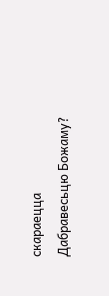скараецца Дабравесьцю Божаму?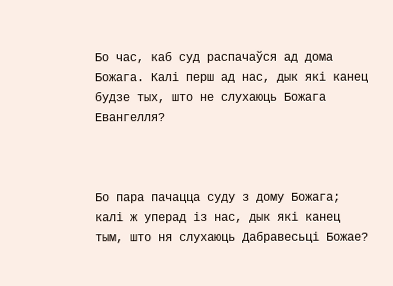Бо час, каб суд распачаўся ад дома Божага. Калі перш ад нас, дык які канец будзе тых, што не слухаюць Божага Евангелля?



Бо пара пачацца суду з дому Божага; калі ж уперад із нас, дык які канец тым, што ня слухаюць Дабравесьці Божае?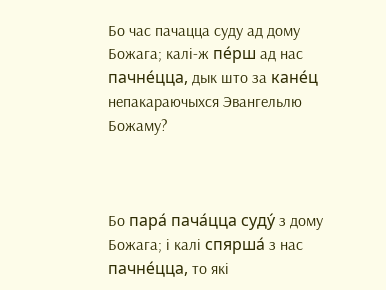Бо час пачацца суду ад дому Божага; калі-ж пе́рш ад нас пачне́цца, дык што за кане́ц непакараючыхся Эвангельлю Божаму?



Бо пара́ пача́цца суду́ з дому Божага; і калі спярша́ з нас пачне́цца, то які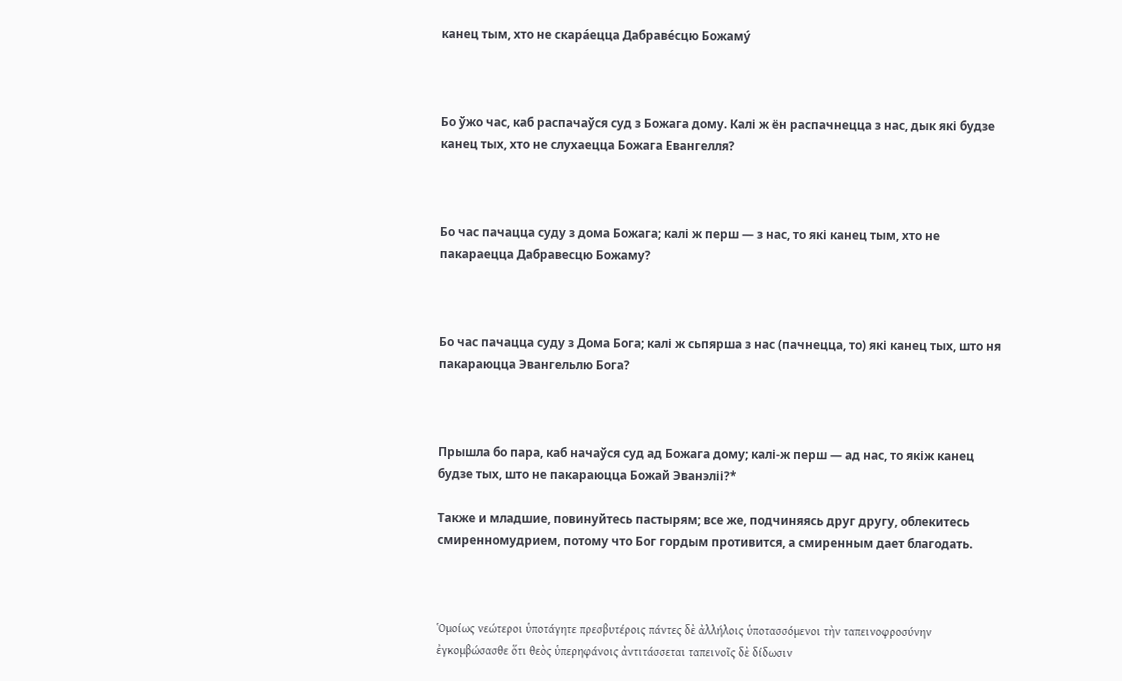канец тым, хто не скара́ецца Дабраве́сцю Божаму́



Бо ўжо час, каб распачаўся суд з Божага дому. Калі ж ён распачнецца з нас, дык які будзе канец тых, хто не слухаецца Божага Евангелля?



Бо час пачацца суду з дома Божага; калі ж перш — з нас, то які канец тым, хто не пакараецца Дабравесцю Божаму?



Бо час пачацца суду з Дома Бога; калі ж сьпярша з нас (пачнецца, то) які канец тых, што ня пакараюцца Эвангельлю Бога?



Прышла бо пара, каб начаўся суд ад Божага дому; калі-ж перш — ад нас, то якіж канец будзе тых, што не пакараюцца Божай Эванэліі?*

Также и младшие, повинуйтесь пастырям; все же, подчиняясь друг другу, облекитесь смиренномудрием, потому что Бог гордым противится, а смиренным дает благодать.



Ὁμοίως νεώτεροι ὑποτάγητε πρεσβυτέροις πάντες δὲ ἀλλήλοις ὑποτασσόμενοι τὴν ταπεινοφροσύνην ἐγκομβώσασθε ὅτι θεὸς ὑπερηφάνοις ἀντιτάσσεται ταπεινοῖς δὲ δίδωσιν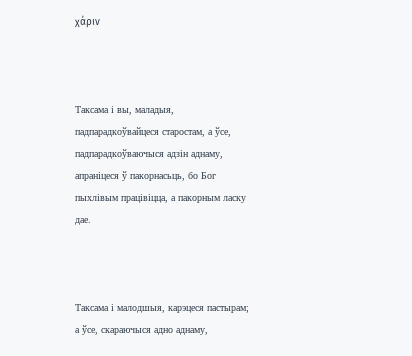χάριν



Таксама і вы, маладыя, падпарадкоўвайцеся старостам, а ўсе, падпарадкоўваючыся адзін аднаму, апраніцеся ў пакорнасьць, бо Бог пыхлівым працівіцца, а пакорным ласку дае.



Таксама і малодшыя, карэцеся пастырам; а ўсе, скараючыся адно аднаму,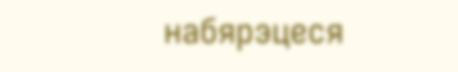набярэцеся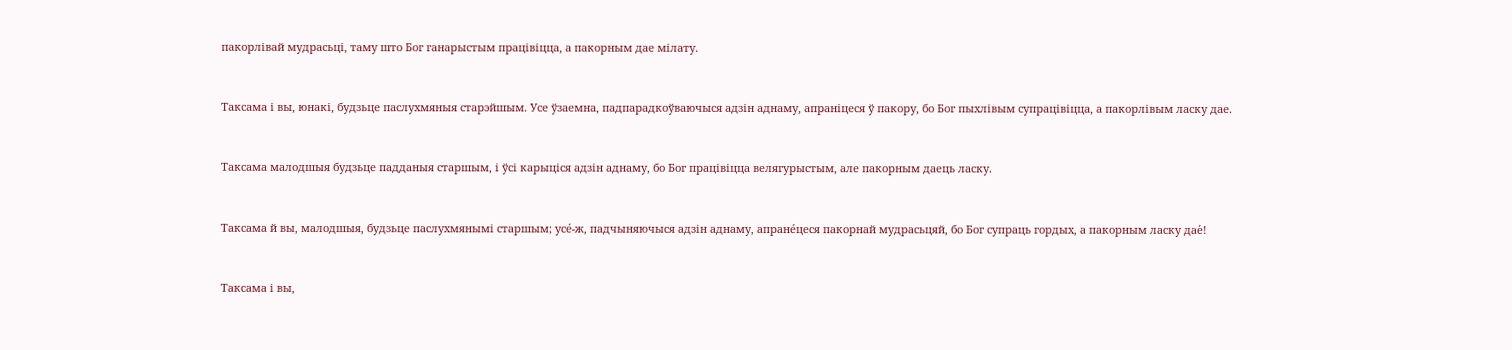пакорлівай мудрасьці, таму што Бог ганарыстым працівіцца, а пакорным дае мілату.



Таксама і вы, юнакі, будзьце паслухмяныя старэйшым. Усе ўзаемна, падпарадкоўваючыся адзін аднаму, апраніцеся ў пакору, бо Бог пыхлівым супрацівіцца, а пакорлівым ласку дае.



Таксама малодшыя будзьце падданыя старшым, і ўсі карыціся адзін аднаму, бо Бог працівіцца велягурыстым, але пакорным даець ласку.



Таксама й вы, малодшыя, будзьце паслухмянымі старшым; усе́-ж, падчыняючыся адзін аднаму, апране́цеся пакорнай мудрасьцяй, бо Бог супраць гордых, а пакорным ласку дае́!



Таксама і вы,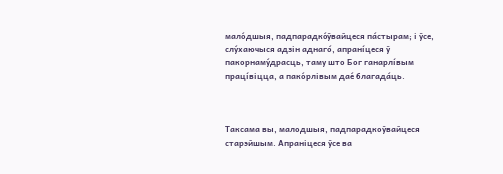мало́дшыя, падпарадко́ўвайцеся па́стырам; і ўсе, слу́хаючыся адзін аднаго́, апранíцеся ў пакорнаму́драсць, таму што Бог ганарлíвым працíвіцца, а пако́рлівым дае́ благада́ць.



Таксама вы, малодшыя, падпарадкоўвайцеся старэйшым. Апраніцеся ўсе ва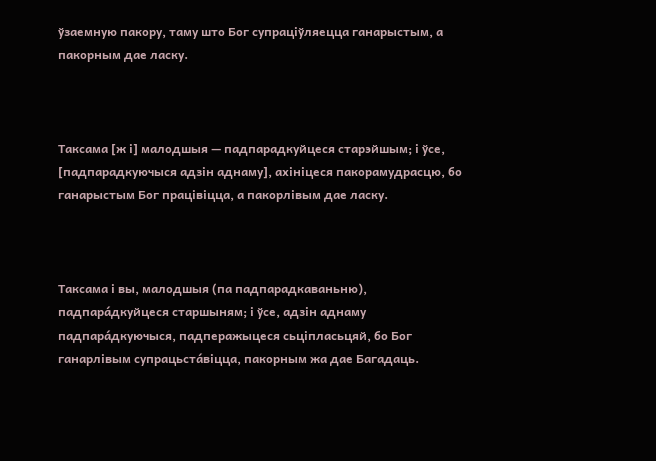ўзаемную пакору, таму што Бог супраціўляецца ганарыстым, а пакорным дае ласку.



Таксама [ж і] малодшыя — падпарадкуйцеся старэйшым; і ўсе, [падпарадкуючыся адзін аднаму], ахініцеся пакорамудрасцю, бо ганарыстым Бог працівіцца, а пакорлівым дае ласку.



Таксама і вы, малодшыя (па падпарадкаваньню), падпара́дкуйцеся старшыням; і ўсе, адзін аднаму падпара́дкуючыся, падперажыцеся сьціпласьцяй, бо Бог ганарлівым супрацьста́віцца, пакорным жа дае Багадаць.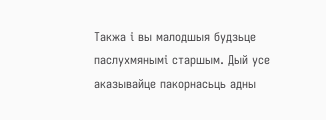Такжа і вы малодшыя будзьце паслухмянымі старшым. Дый усе аказывайце пакорнасьць адны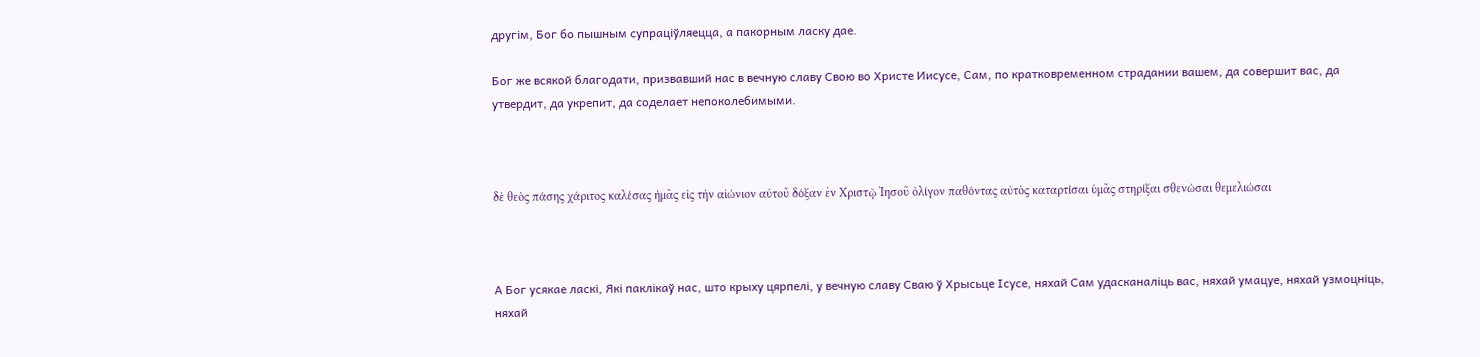другім, Бог бо пышным супраціўляецца, а пакорным ласку дае.

Бог же всякой благодати, призвавший нас в вечную славу Свою во Христе Иисусе, Сам, по кратковременном страдании вашем, да совершит вас, да утвердит, да укрепит, да соделает непоколебимыми.



δὲ θεὸς πάσης χάριτος καλέσας ἡμᾶς εἰς τὴν αἰώνιον αὐτοῦ δόξαν ἐν Χριστῷ Ἰησοῦ ὀλίγον παθόντας αὐτὸς καταρτίσαι ὑμᾶς στηρίξαι σθενώσαι θεμελιώσαι



А Бог усякае ласкі, Які паклікаў нас, што крыху цярпелі, у вечную славу Сваю ў Хрысьце Ісусе, няхай Сам удасканаліць вас, няхай умацуе, няхай узмоцніць, няхай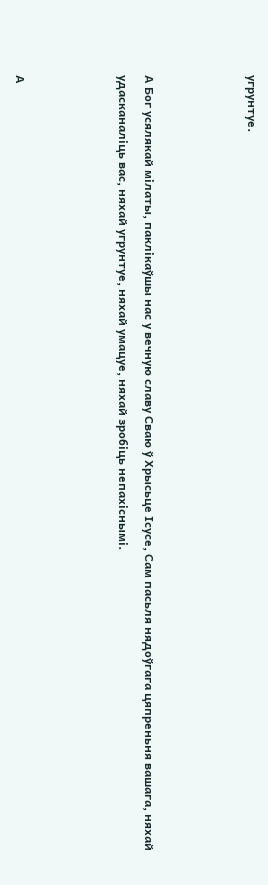угрунтуе.



А Бог усялякай мілаты, паклікаўшы нас у вечную славу Сваю ў Хрысьце Ісусе, Сам пасьля нядоўгага цяпреньня вашага, няхай удасканаліць вас, няхай угрунтуе, няхай умацуе, няхай зробіць непахіснымі.



А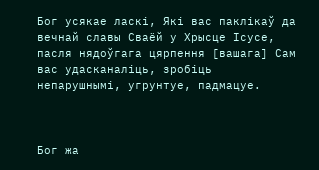Бог усякае ласкі, Які вас паклікаў да вечнай славы Сваёй у Хрысце Ісусе, пасля нядоўгага цярпення [вашага] Сам вас удасканаліць, зробіць непарушнымі, угрунтуе, падмацуе.



Бог жа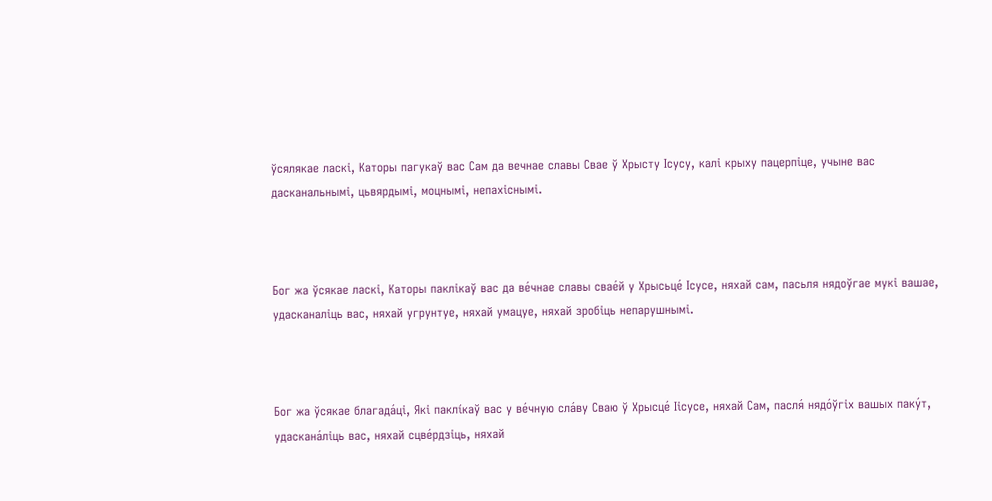ўсялякае ласкі, Каторы пагукаў вас Сам да вечнае славы Свае ў Хрысту Ісусу, калі крыху пацерпіце, учыне вас дасканальнымі, цьвярдымі, моцнымі, непахіснымі.



Бог жа ўсякае ласкі, Каторы паклікаў вас да ве́чнае славы свае́й у Хрысьце́ Ісусе, няхай сам, пасьля нядоўгае мукі вашае, удасканаліць вас, няхай угрунтуе, няхай умацуе, няхай зробіць непарушнымі.



Бог жа ўсякае благада́ці, Які паклíкаў вас у ве́чную сла́ву Сваю ў Хрысце́ Іісусе, няхай Сам, пасля́ нядо́ўгіх вашых паку́т, удаскана́ліць вас, няхай сцве́рдзіць, няхай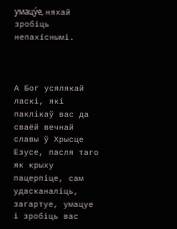умацу́е, няхай зробіць непахíснымі.



А Бог усялякай ласкі, які паклікаў вас да сваёй вечнай славы ў Хрысце Езусе, пасля таго як крыху пацерпіце, сам удасканаліць, загартуе, умацуе і зробіць вас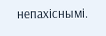непахіснымі.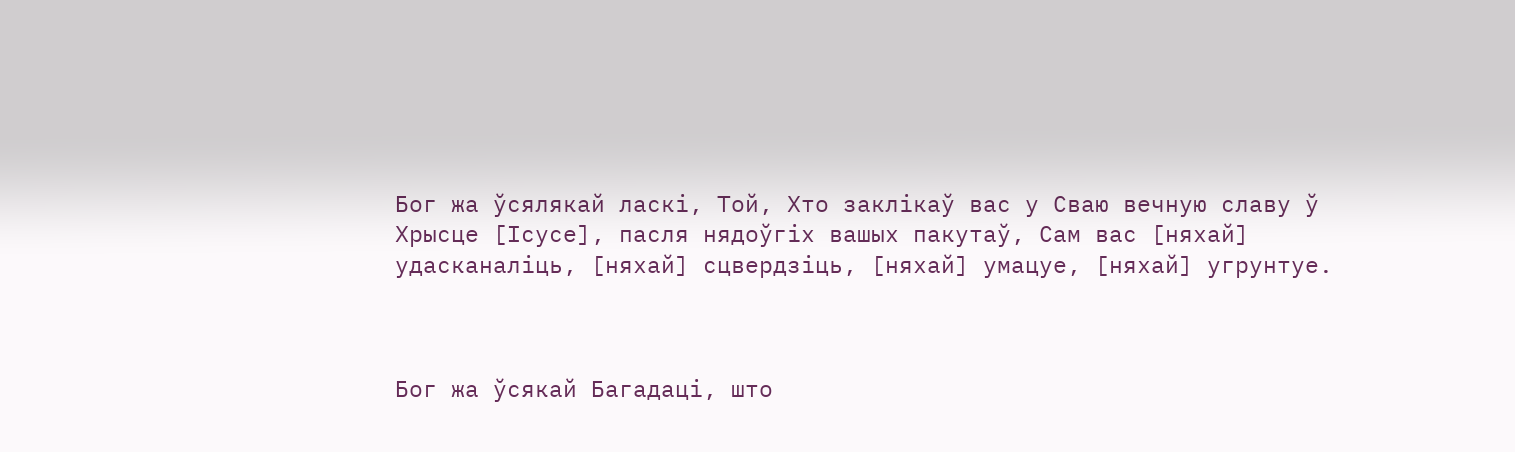Бог жа ўсялякай ласкі, Той, Хто заклікаў вас у Сваю вечную славу ў Хрысце [Ісусе], пасля нядоўгіх вашых пакутаў, Сам вас [няхай] удасканаліць, [няхай] сцвердзіць, [няхай] умацуе, [няхай] угрунтуе.



Бог жа ўсякай Багадаці, што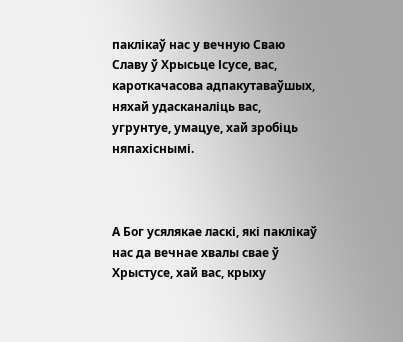паклікаў нас у вечную Сваю Славу ў Хрысьце Ісусе, вас, кароткачасова адпакутаваўшых, няхай удасканаліць вас, угрунтуе, умацуе, хай зробіць няпахіснымі.



А Бог усялякае ласкі, які паклікаў нас да вечнае хвалы свае ў Хрыстусе, хай вас, крыху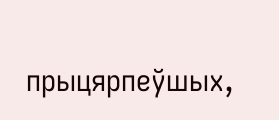прыцярпеўшых,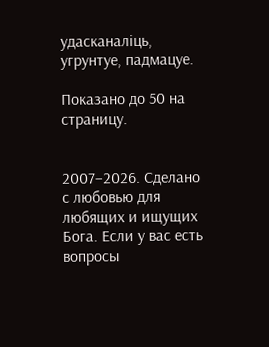удасканаліць, угрунтуе, падмацуе.

Показано до 50 на страницу.


2007–2026. Сделано с любовью для любящих и ищущих Бога. Если у вас есть вопросы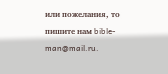или пожелания, то пишите нам bible-man@mail.ru.